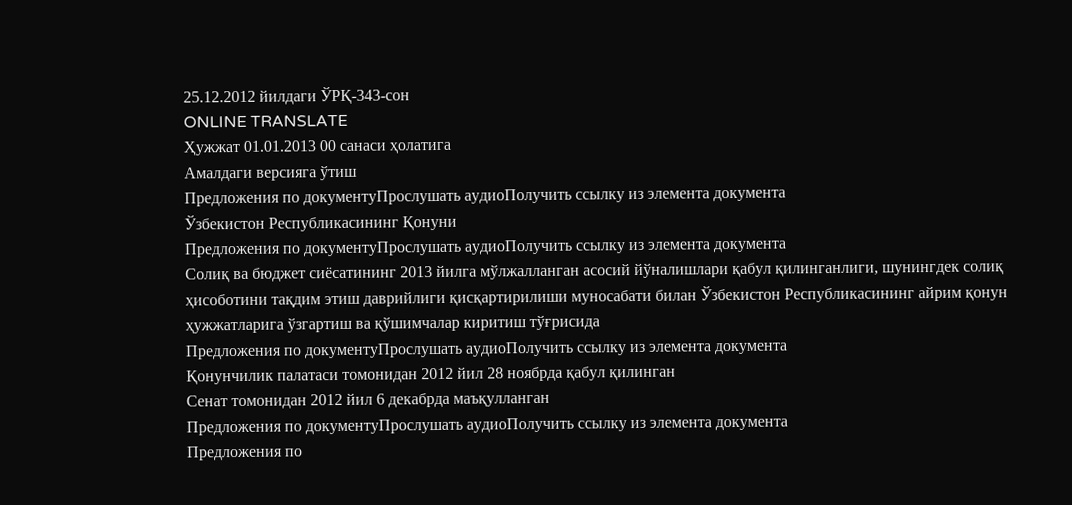25.12.2012 йилдаги ЎРҚ-343-сон
ONLINE TRANSLATE
Ҳужжат 01.01.2013 00 санаси ҳолатига
Амалдаги версияга ўтиш
Предложения по документуПрослушать аудиоПолучить ссылку из элемента документа
Ўзбекистон Республикасининг Қонуни
Предложения по документуПрослушать аудиоПолучить ссылку из элемента документа
Солиқ ва бюджет сиёсатининг 2013 йилга мўлжалланган асосий йўналишлари қабул қилинганлиги, шунингдек солиқ ҳисоботини тақдим этиш даврийлиги қисқартирилиши муносабати билан Ўзбекистон Республикасининг айрим қонун ҳужжатларига ўзгартиш ва қўшимчалар киритиш тўғрисида
Предложения по документуПрослушать аудиоПолучить ссылку из элемента документа
Қонунчилик палатаси томонидан 2012 йил 28 ноябрда қабул қилинган
Сенат томонидан 2012 йил 6 декабрда маъқулланган
Предложения по документуПрослушать аудиоПолучить ссылку из элемента документа
Предложения по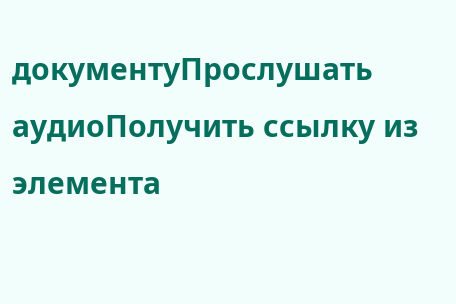документуПрослушать аудиоПолучить ссылку из элемента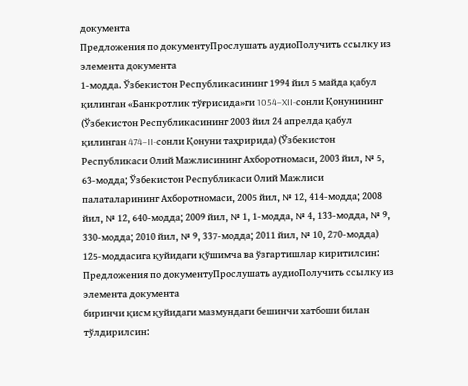документа
Предложения по документуПрослушать аудиоПолучить ссылку из элемента документа
1-модда. Ўзбекистон Республикасининг 1994 йил 5 майда қабул қилинган «Банкротлик тўғрисида»ги 1054–XII-сонли Қонунининг (Ўзбекистон Республикасининг 2003 йил 24 апрелда қабул қилинган 474–II-сонли Қонуни таҳририда) (Ўзбекистон Республикаси Олий Мажлисининг Ахборотномаси, 2003 йил, № 5, 63-модда; Ўзбекистон Республикаси Олий Мажлиси палаталарининг Ахборотномаси, 2005 йил, № 12, 414-модда; 2008 йил, № 12, 640-модда; 2009 йил, № 1, 1-модда, № 4, 133-модда, № 9, 330-модда; 2010 йил, № 9, 337-модда; 2011 йил, № 10, 270-модда) 125-моддасига қуйидаги қўшимча ва ўзгартишлар киритилсин:
Предложения по документуПрослушать аудиоПолучить ссылку из элемента документа
биринчи қисм қуйидаги мазмундаги бешинчи хатбоши билан тўлдирилсин: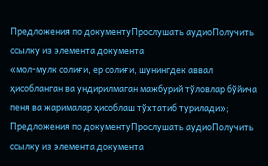Предложения по документуПрослушать аудиоПолучить ссылку из элемента документа
«мол-мулк солиғи, ер солиғи, шунингдек аввал ҳисобланган ва ундирилмаган мажбурий тўловлар бўйича пеня ва жарималар ҳисоблаш тўхтатиб турилади»;
Предложения по документуПрослушать аудиоПолучить ссылку из элемента документа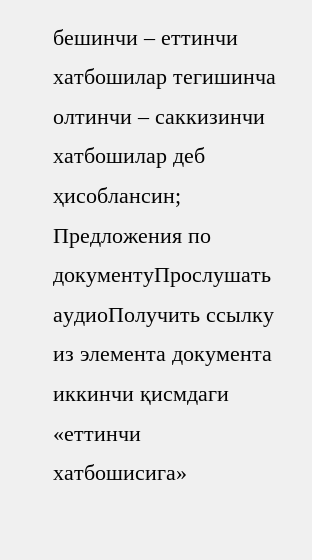бешинчи – еттинчи хатбошилар тегишинча олтинчи – саккизинчи хатбошилар деб ҳисоблансин;
Предложения по документуПрослушать аудиоПолучить ссылку из элемента документа
иккинчи қисмдаги «еттинчи хатбошисига»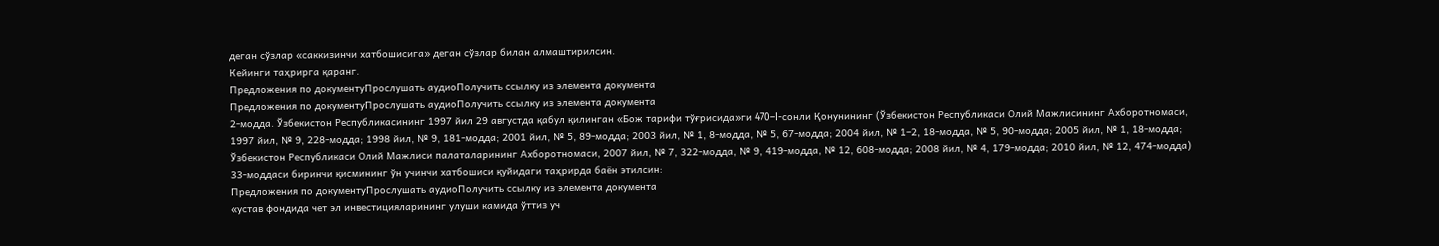деган сўзлар «саккизинчи хатбошисига» деган сўзлар билан алмаштирилсин.
Кейинги таҳрирга қаранг.
Предложения по документуПрослушать аудиоПолучить ссылку из элемента документа
Предложения по документуПрослушать аудиоПолучить ссылку из элемента документа
2-модда. Ўзбекистон Республикасининг 1997 йил 29 августда қабул қилинган «Бож тарифи тўғрисида»ги 470–I-сонли Қонунининг (Ўзбекистон Республикаси Олий Мажлисининг Ахборотномаси, 1997 йил, № 9, 228-модда; 1998 йил, № 9, 181-модда; 2001 йил, № 5, 89-модда; 2003 йил, № 1, 8-модда, № 5, 67-модда; 2004 йил, № 1–2, 18-модда, № 5, 90-модда; 2005 йил, № 1, 18-модда; Ўзбекистон Республикаси Олий Мажлиси палаталарининг Ахборотномаси, 2007 йил, № 7, 322-модда, № 9, 419-модда, № 12, 608-модда; 2008 йил, № 4, 179-модда; 2010 йил, № 12, 474-модда) 33-моддаси биринчи қисмининг ўн учинчи хатбошиси қуйидаги таҳрирда баён этилсин:
Предложения по документуПрослушать аудиоПолучить ссылку из элемента документа
«устав фондида чет эл инвестицияларининг улуши камида ўттиз уч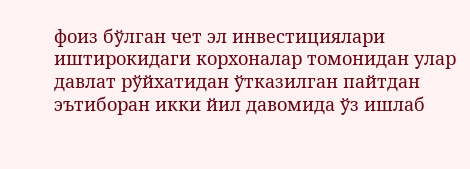фоиз бўлган чет эл инвестициялари иштирокидаги корхоналар томонидан улар давлат рўйхатидан ўтказилган пайтдан эътиборан икки йил давомида ўз ишлаб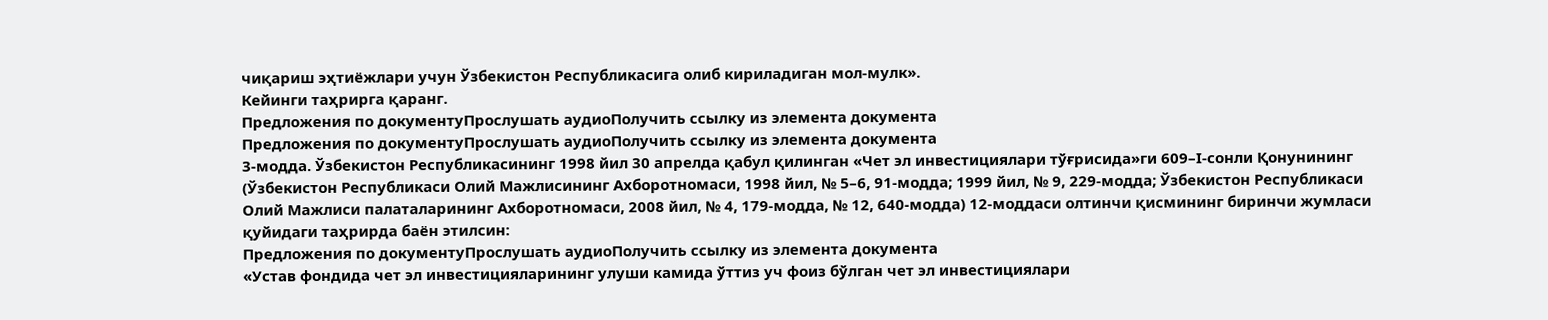чиқариш эҳтиёжлари учун Ўзбекистон Республикасига олиб кириладиган мол-мулк».
Кейинги таҳрирга қаранг.
Предложения по документуПрослушать аудиоПолучить ссылку из элемента документа
Предложения по документуПрослушать аудиоПолучить ссылку из элемента документа
3-модда. Ўзбекистон Республикасининг 1998 йил 30 апрелда қабул қилинган «Чет эл инвестициялари тўғрисида»ги 609–I-сонли Қонунининг (Ўзбекистон Республикаси Олий Мажлисининг Ахборотномаси, 1998 йил, № 5–6, 91-модда; 1999 йил, № 9, 229-модда; Ўзбекистон Республикаси Олий Мажлиси палаталарининг Ахборотномаси, 2008 йил, № 4, 179-модда, № 12, 640-модда) 12-моддаси олтинчи қисмининг биринчи жумласи қуйидаги таҳрирда баён этилсин:
Предложения по документуПрослушать аудиоПолучить ссылку из элемента документа
«Устав фондида чет эл инвестицияларининг улуши камида ўттиз уч фоиз бўлган чет эл инвестициялари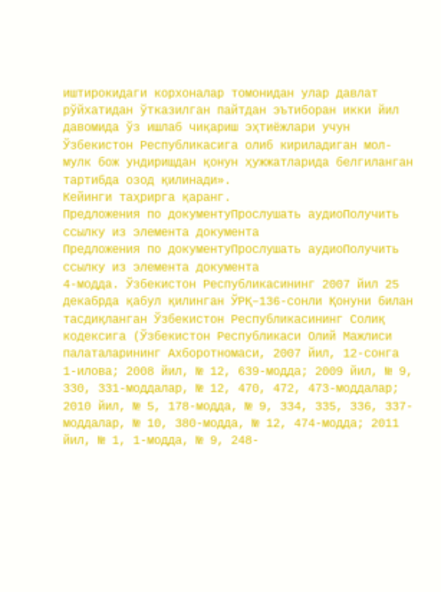иштирокидаги корхоналар томонидан улар давлат рўйхатидан ўтказилган пайтдан эътиборан икки йил давомида ўз ишлаб чиқариш эҳтиёжлари учун Ўзбекистон Республикасига олиб кириладиган мол-мулк бож ундиришдан қонун ҳужжатларида белгиланган тартибда озод қилинади».
Кейинги таҳрирга қаранг.
Предложения по документуПрослушать аудиоПолучить ссылку из элемента документа
Предложения по документуПрослушать аудиоПолучить ссылку из элемента документа
4-модда. Ўзбекистон Республикасининг 2007 йил 25 декабрда қабул қилинган ЎРҚ–136-сонли Қонуни билан тасдиқланган Ўзбекистон Республикасининг Солиқ кодексига (Ўзбекистон Республикаси Олий Мажлиси палаталарининг Ахборотномаси, 2007 йил, 12-сонга 1-илова; 2008 йил, № 12, 639-модда; 2009 йил, № 9, 330, 331-моддалар, № 12, 470, 472, 473-моддалар; 2010 йил, № 5, 178-модда, № 9, 334, 335, 336, 337-моддалар, № 10, 380-модда, № 12, 474-модда; 2011 йил, № 1, 1-модда, № 9, 248-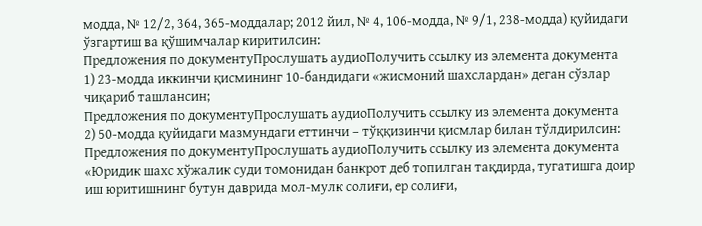модда, № 12/2, 364, 365-моддалар; 2012 йил, № 4, 106-модда, № 9/1, 238-модда) қуйидаги ўзгартиш ва қўшимчалар киритилсин:
Предложения по документуПрослушать аудиоПолучить ссылку из элемента документа
1) 23-модда иккинчи қисмининг 10-бандидаги «жисмоний шахслардан» деган сўзлар чиқариб ташлансин;
Предложения по документуПрослушать аудиоПолучить ссылку из элемента документа
2) 50-модда қуйидаги мазмундаги еттинчи – тўққизинчи қисмлар билан тўлдирилсин:
Предложения по документуПрослушать аудиоПолучить ссылку из элемента документа
«Юридик шахс хўжалик суди томонидан банкрот деб топилган тақдирда, тугатишга доир иш юритишнинг бутун даврида мол-мулк солиғи, ер солиғи,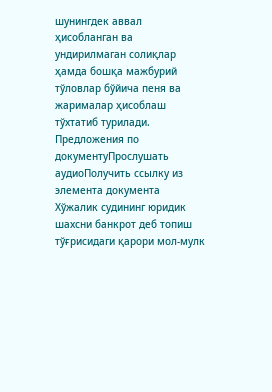шунингдек аввал ҳисобланган ва ундирилмаган солиқлар ҳамда бошқа мажбурий тўловлар бўйича пеня ва жарималар ҳисоблаш тўхтатиб турилади.
Предложения по документуПрослушать аудиоПолучить ссылку из элемента документа
Хўжалик судининг юридик шахсни банкрот деб топиш тўғрисидаги қарори мол-мулк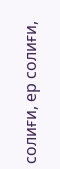солиғи, ер солиғи,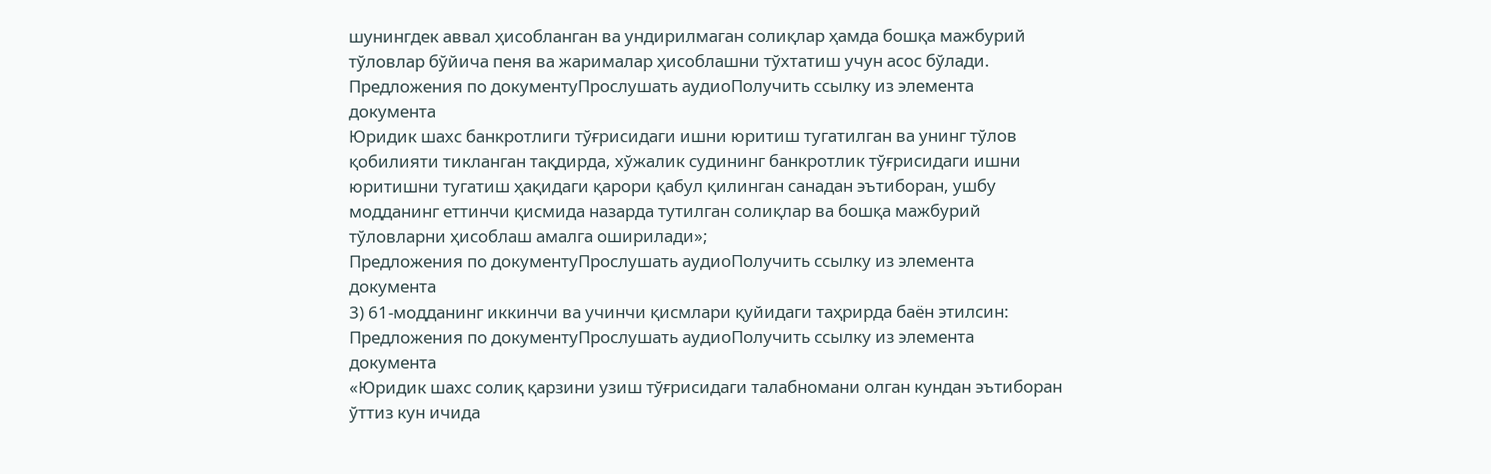шунингдек аввал ҳисобланган ва ундирилмаган солиқлар ҳамда бошқа мажбурий тўловлар бўйича пеня ва жарималар ҳисоблашни тўхтатиш учун асос бўлади.
Предложения по документуПрослушать аудиоПолучить ссылку из элемента документа
Юридик шахс банкротлиги тўғрисидаги ишни юритиш тугатилган ва унинг тўлов қобилияти тикланган тақдирда, хўжалик судининг банкротлик тўғрисидаги ишни юритишни тугатиш ҳақидаги қарори қабул қилинган санадан эътиборан, ушбу модданинг еттинчи қисмида назарда тутилган солиқлар ва бошқа мажбурий тўловларни ҳисоблаш амалга оширилади»;
Предложения по документуПрослушать аудиоПолучить ссылку из элемента документа
3) 61-модданинг иккинчи ва учинчи қисмлари қуйидаги таҳрирда баён этилсин:
Предложения по документуПрослушать аудиоПолучить ссылку из элемента документа
«Юридик шахс солиқ қарзини узиш тўғрисидаги талабномани олган кундан эътиборан ўттиз кун ичида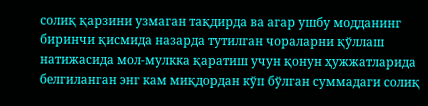солиқ қарзини узмаган тақдирда ва агар ушбу модданинг биринчи қисмида назарда тутилган чораларни қўллаш натижасида мол-мулкка қаратиш учун қонун ҳужжатларида белгиланган энг кам миқдордан кўп бўлган суммадаги солиқ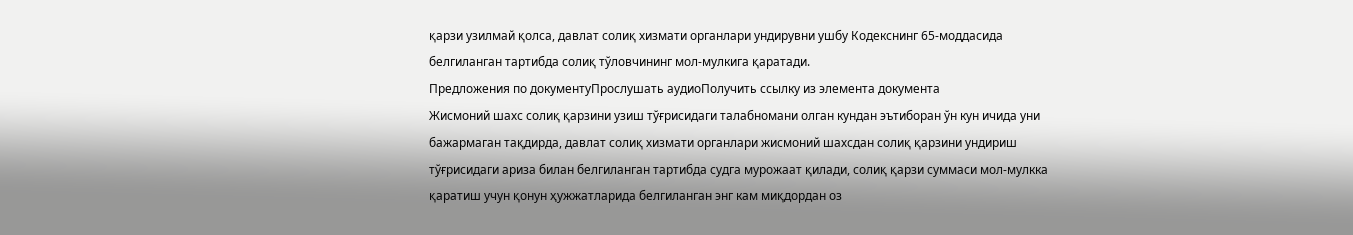қарзи узилмай қолса, давлат солиқ хизмати органлари ундирувни ушбу Кодекснинг 65-моддасида белгиланган тартибда солиқ тўловчининг мол-мулкига қаратади.
Предложения по документуПрослушать аудиоПолучить ссылку из элемента документа
Жисмоний шахс солиқ қарзини узиш тўғрисидаги талабномани олган кундан эътиборан ўн кун ичида уни бажармаган тақдирда, давлат солиқ хизмати органлари жисмоний шахсдан солиқ қарзини ундириш тўғрисидаги ариза билан белгиланган тартибда судга мурожаат қилади, солиқ қарзи суммаси мол-мулкка қаратиш учун қонун ҳужжатларида белгиланган энг кам миқдордан оз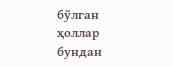бўлган ҳоллар бундан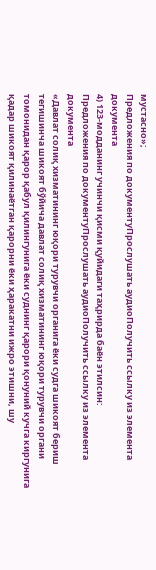мустасно»;
Предложения по документуПрослушать аудиоПолучить ссылку из элемента документа
4) 123-модданинг учинчи қисми қуйидаги таҳрирда баён этилсин:
Предложения по документуПрослушать аудиоПолучить ссылку из элемента документа
«Давлат солиқ хизматининг юқори турувчи органига ёки судга шикоят бериш тегишинча шикоят бўйича давлат солиқ хизматининг юқори турувчи органи томонидан қарор қабул қилингунига ёки суднинг қарори қонуний кучга киргунига қадар шикоят қилинаётган қарорни ёки ҳаракатни ижро этишни, шу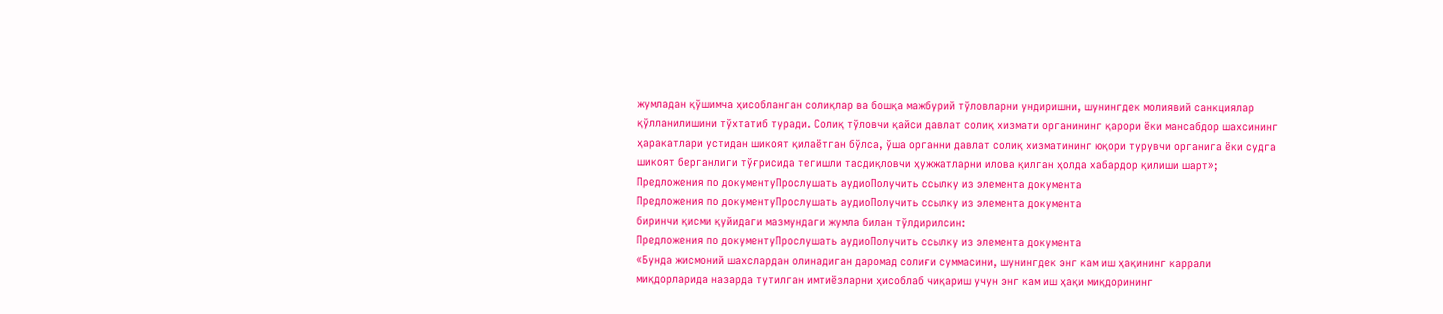жумладан қўшимча ҳисобланган солиқлар ва бошқа мажбурий тўловларни ундиришни, шунингдек молиявий санкциялар қўлланилишини тўхтатиб туради. Солиқ тўловчи қайси давлат солиқ хизмати органининг қарори ёки мансабдор шахсининг ҳаракатлари устидан шикоят қилаётган бўлса, ўша органни давлат солиқ хизматининг юқори турувчи органига ёки судга шикоят берганлиги тўғрисида тегишли тасдиқловчи ҳужжатларни илова қилган ҳолда хабардор қилиши шарт»;
Предложения по документуПрослушать аудиоПолучить ссылку из элемента документа
Предложения по документуПрослушать аудиоПолучить ссылку из элемента документа
биринчи қисми қуйидаги мазмундаги жумла билан тўлдирилсин:
Предложения по документуПрослушать аудиоПолучить ссылку из элемента документа
«Бунда жисмоний шахслардан олинадиган даромад солиғи суммасини, шунингдек энг кам иш ҳақининг каррали миқдорларида назарда тутилган имтиёзларни ҳисоблаб чиқариш учун энг кам иш ҳақи миқдорининг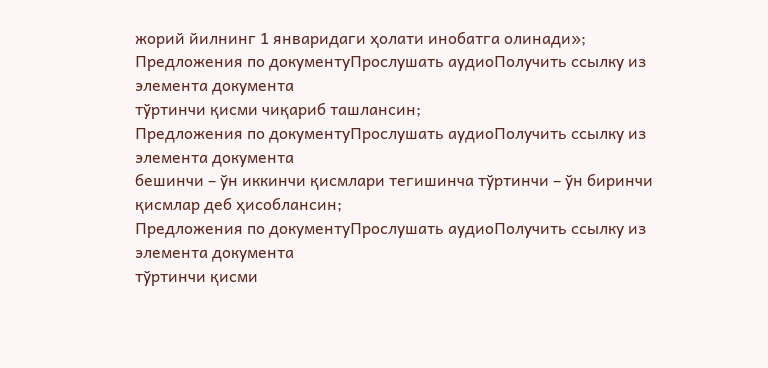жорий йилнинг 1 январидаги ҳолати инобатга олинади»;
Предложения по документуПрослушать аудиоПолучить ссылку из элемента документа
тўртинчи қисми чиқариб ташлансин;
Предложения по документуПрослушать аудиоПолучить ссылку из элемента документа
бешинчи – ўн иккинчи қисмлари тегишинча тўртинчи – ўн биринчи қисмлар деб ҳисоблансин;
Предложения по документуПрослушать аудиоПолучить ссылку из элемента документа
тўртинчи қисми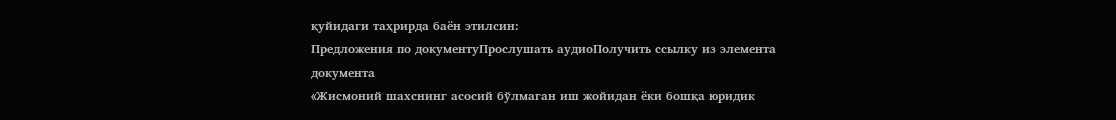қуйидаги таҳрирда баён этилсин:
Предложения по документуПрослушать аудиоПолучить ссылку из элемента документа
«Жисмоний шахснинг асосий бўлмаган иш жойидан ёки бошқа юридик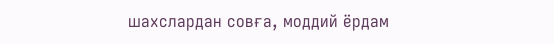шахслардан совға, моддий ёрдам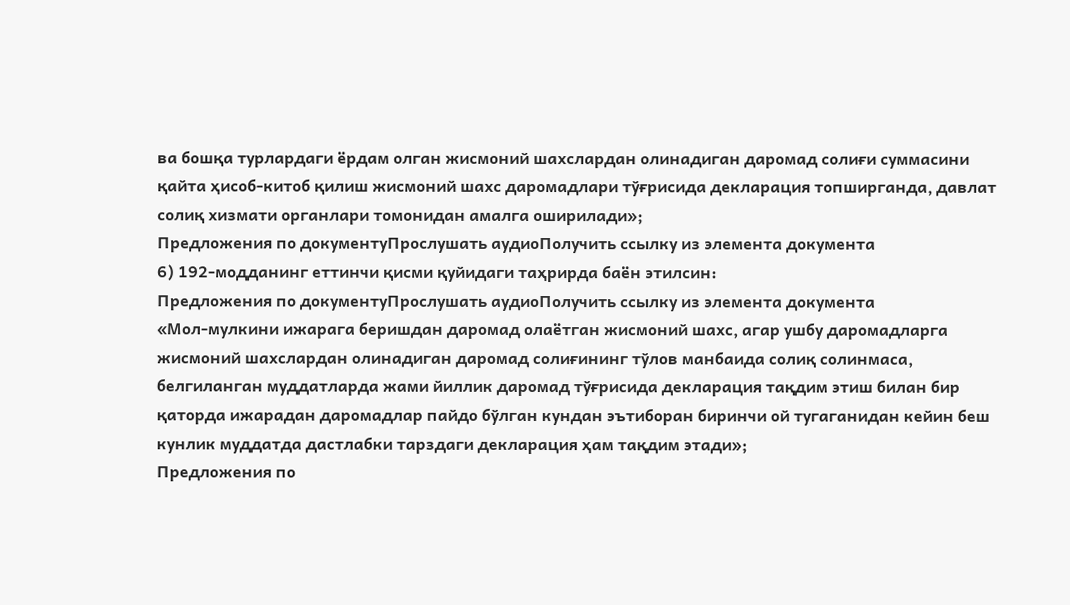ва бошқа турлардаги ёрдам олган жисмоний шахслардан олинадиган даромад солиғи суммасини қайта ҳисоб-китоб қилиш жисмоний шахс даромадлари тўғрисида декларация топширганда, давлат солиқ хизмати органлари томонидан амалга оширилади»;
Предложения по документуПрослушать аудиоПолучить ссылку из элемента документа
6) 192-модданинг еттинчи қисми қуйидаги таҳрирда баён этилсин:
Предложения по документуПрослушать аудиоПолучить ссылку из элемента документа
«Мол-мулкини ижарага беришдан даромад олаётган жисмоний шахс, агар ушбу даромадларга жисмоний шахслардан олинадиган даромад солиғининг тўлов манбаида солиқ солинмаса, белгиланган муддатларда жами йиллик даромад тўғрисида декларация тақдим этиш билан бир қаторда ижарадан даромадлар пайдо бўлган кундан эътиборан биринчи ой тугаганидан кейин беш кунлик муддатда дастлабки тарздаги декларация ҳам тақдим этади»;
Предложения по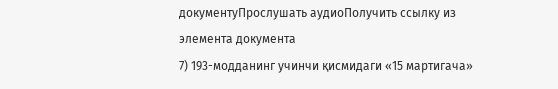документуПрослушать аудиоПолучить ссылку из элемента документа
7) 193-модданинг учинчи қисмидаги «15 мартигача»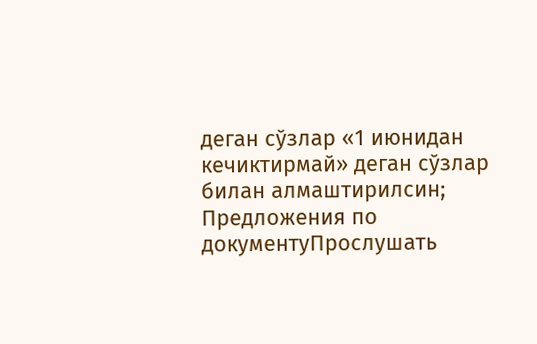деган сўзлар «1 июнидан кечиктирмай» деган сўзлар билан алмаштирилсин;
Предложения по документуПрослушать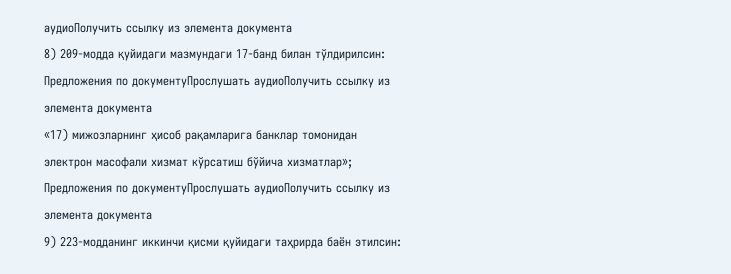аудиоПолучить ссылку из элемента документа
8) 209-модда қуйидаги мазмундаги 17-банд билан тўлдирилсин:
Предложения по документуПрослушать аудиоПолучить ссылку из элемента документа
«17) мижозларнинг ҳисоб рақамларига банклар томонидан электрон масофали хизмат кўрсатиш бўйича хизматлар»;
Предложения по документуПрослушать аудиоПолучить ссылку из элемента документа
9) 223-модданинг иккинчи қисми қуйидаги таҳрирда баён этилсин: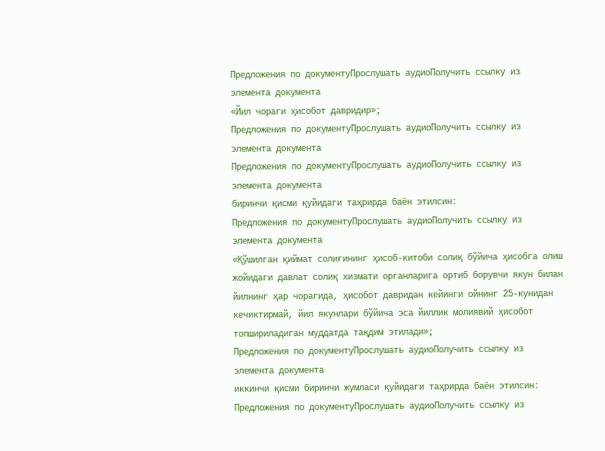Предложения по документуПрослушать аудиоПолучить ссылку из элемента документа
«Йил чораги ҳисобот давридир»;
Предложения по документуПрослушать аудиоПолучить ссылку из элемента документа
Предложения по документуПрослушать аудиоПолучить ссылку из элемента документа
биринчи қисми қуйидаги таҳрирда баён этилсин:
Предложения по документуПрослушать аудиоПолучить ссылку из элемента документа
«Қўшилган қиймат солиғининг ҳисоб-китоби солиқ бўйича ҳисобга олиш жойидаги давлат солиқ хизмати органларига ортиб борувчи якун билан йилнинг ҳар чорагида, ҳисобот давридан кейинги ойнинг 25-кунидан кечиктирмай, йил якунлари бўйича эса йиллик молиявий ҳисобот топшириладиган муддатда тақдим этилади»;
Предложения по документуПрослушать аудиоПолучить ссылку из элемента документа
иккинчи қисми биринчи жумласи қуйидаги таҳрирда баён этилсин:
Предложения по документуПрослушать аудиоПолучить ссылку из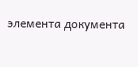элемента документа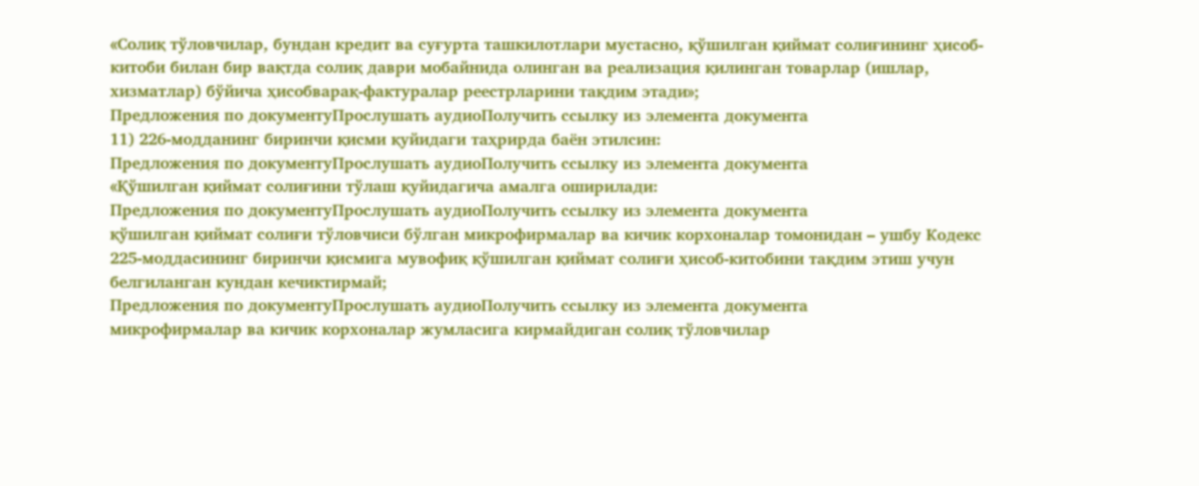«Солиқ тўловчилар, бундан кредит ва суғурта ташкилотлари мустасно, қўшилган қиймат солиғининг ҳисоб-китоби билан бир вақтда солиқ даври мобайнида олинган ва реализация қилинган товарлар (ишлар, хизматлар) бўйича ҳисобварақ-фактуралар реестрларини тақдим этади»;
Предложения по документуПрослушать аудиоПолучить ссылку из элемента документа
11) 226-модданинг биринчи қисми қуйидаги таҳрирда баён этилсин:
Предложения по документуПрослушать аудиоПолучить ссылку из элемента документа
«Қўшилган қиймат солиғини тўлаш қуйидагича амалга оширилади:
Предложения по документуПрослушать аудиоПолучить ссылку из элемента документа
қўшилган қиймат солиғи тўловчиси бўлган микрофирмалар ва кичик корхоналар томонидан – ушбу Кодекс 225-моддасининг биринчи қисмига мувофиқ қўшилган қиймат солиғи ҳисоб-китобини тақдим этиш учун белгиланган кундан кечиктирмай;
Предложения по документуПрослушать аудиоПолучить ссылку из элемента документа
микрофирмалар ва кичик корхоналар жумласига кирмайдиган солиқ тўловчилар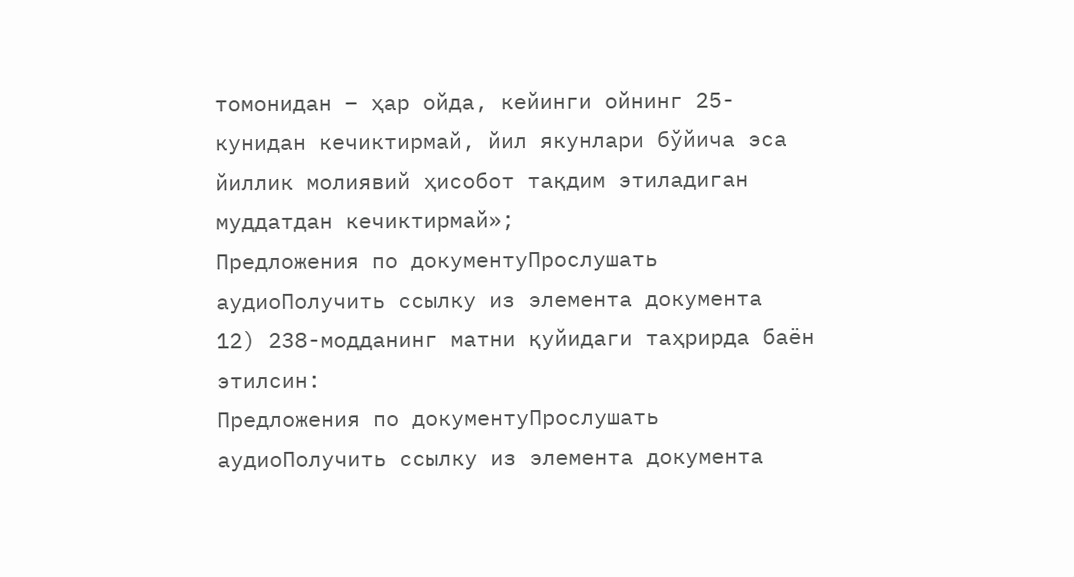томонидан – ҳар ойда, кейинги ойнинг 25-кунидан кечиктирмай, йил якунлари бўйича эса йиллик молиявий ҳисобот тақдим этиладиган муддатдан кечиктирмай»;
Предложения по документуПрослушать аудиоПолучить ссылку из элемента документа
12) 238-модданинг матни қуйидаги таҳрирда баён этилсин:
Предложения по документуПрослушать аудиоПолучить ссылку из элемента документа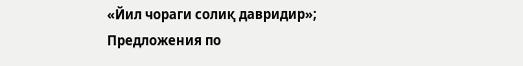«Йил чораги солиқ давридир»;
Предложения по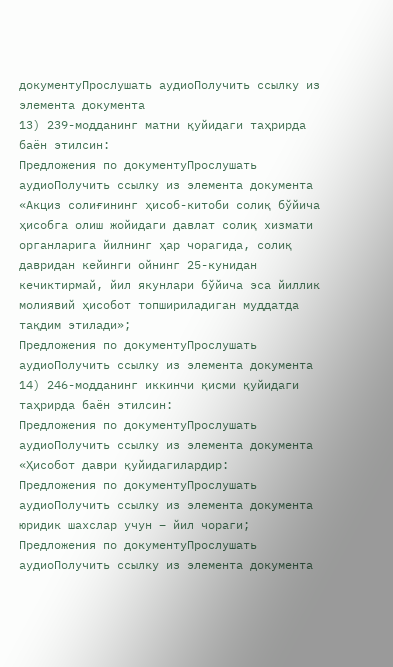документуПрослушать аудиоПолучить ссылку из элемента документа
13) 239-модданинг матни қуйидаги таҳрирда баён этилсин:
Предложения по документуПрослушать аудиоПолучить ссылку из элемента документа
«Акциз солиғининг ҳисоб-китоби солиқ бўйича ҳисобга олиш жойидаги давлат солиқ хизмати органларига йилнинг ҳар чорагида, солиқ давридан кейинги ойнинг 25-кунидан кечиктирмай, йил якунлари бўйича эса йиллик молиявий ҳисобот топшириладиган муддатда тақдим этилади»;
Предложения по документуПрослушать аудиоПолучить ссылку из элемента документа
14) 246-модданинг иккинчи қисми қуйидаги таҳрирда баён этилсин:
Предложения по документуПрослушать аудиоПолучить ссылку из элемента документа
«Ҳисобот даври қуйидагилардир:
Предложения по документуПрослушать аудиоПолучить ссылку из элемента документа
юридик шахслар учун – йил чораги;
Предложения по документуПрослушать аудиоПолучить ссылку из элемента документа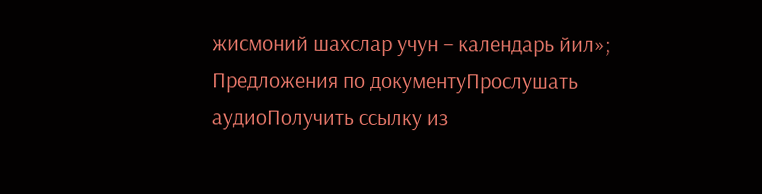жисмоний шахслар учун – календарь йил»;
Предложения по документуПрослушать аудиоПолучить ссылку из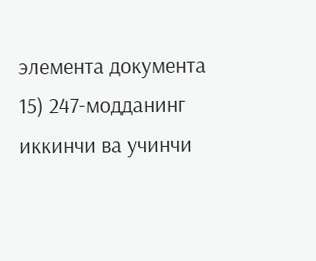элемента документа
15) 247-модданинг иккинчи ва учинчи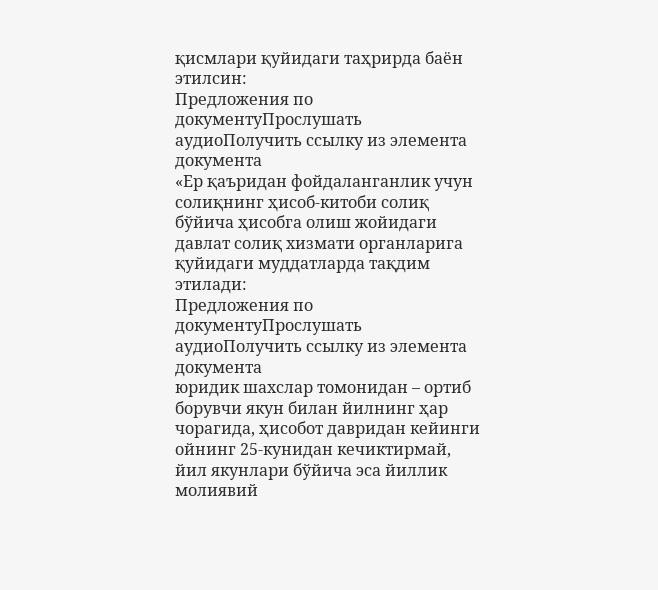қисмлари қуйидаги таҳрирда баён этилсин:
Предложения по документуПрослушать аудиоПолучить ссылку из элемента документа
«Ер қаъридан фойдаланганлик учун солиқнинг ҳисоб-китоби солиқ бўйича ҳисобга олиш жойидаги давлат солиқ хизмати органларига қуйидаги муддатларда тақдим этилади:
Предложения по документуПрослушать аудиоПолучить ссылку из элемента документа
юридик шахслар томонидан – ортиб борувчи якун билан йилнинг ҳар чорагида, ҳисобот давридан кейинги ойнинг 25-кунидан кечиктирмай, йил якунлари бўйича эса йиллик молиявий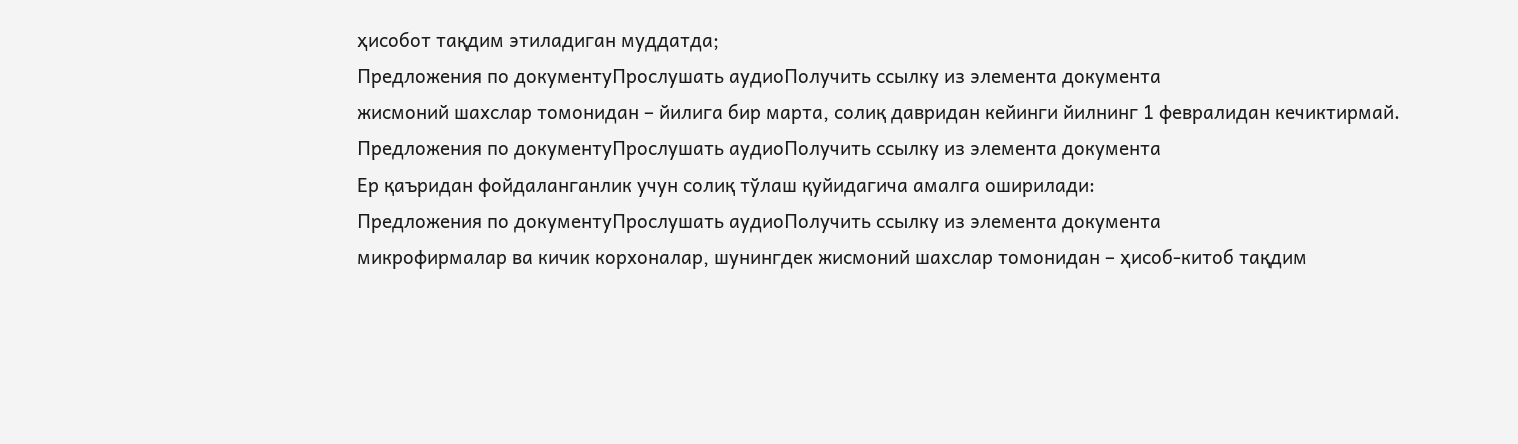ҳисобот тақдим этиладиган муддатда;
Предложения по документуПрослушать аудиоПолучить ссылку из элемента документа
жисмоний шахслар томонидан – йилига бир марта, солиқ давридан кейинги йилнинг 1 февралидан кечиктирмай.
Предложения по документуПрослушать аудиоПолучить ссылку из элемента документа
Ер қаъридан фойдаланганлик учун солиқ тўлаш қуйидагича амалга оширилади:
Предложения по документуПрослушать аудиоПолучить ссылку из элемента документа
микрофирмалар ва кичик корхоналар, шунингдек жисмоний шахслар томонидан – ҳисоб-китоб тақдим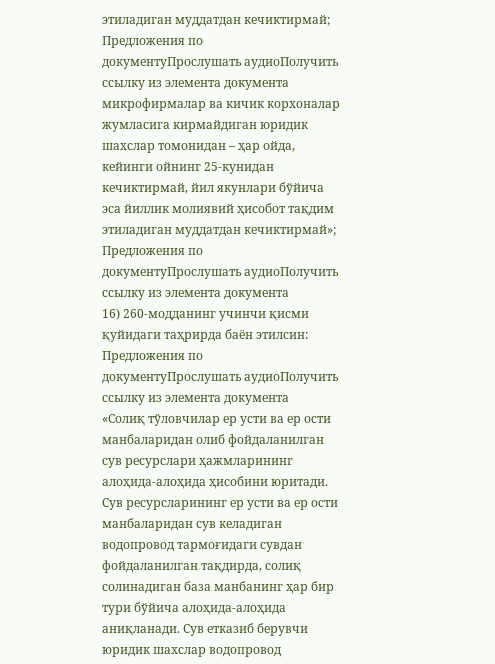этиладиган муддатдан кечиктирмай;
Предложения по документуПрослушать аудиоПолучить ссылку из элемента документа
микрофирмалар ва кичик корхоналар жумласига кирмайдиган юридик шахслар томонидан – ҳар ойда, кейинги ойнинг 25-кунидан кечиктирмай, йил якунлари бўйича эса йиллик молиявий ҳисобот тақдим этиладиган муддатдан кечиктирмай»;
Предложения по документуПрослушать аудиоПолучить ссылку из элемента документа
16) 260-модданинг учинчи қисми қуйидаги таҳрирда баён этилсин:
Предложения по документуПрослушать аудиоПолучить ссылку из элемента документа
«Солиқ тўловчилар ер усти ва ер ости манбаларидан олиб фойдаланилган сув ресурслари ҳажмларининг алоҳида-алоҳида ҳисобини юритади. Сув ресурсларининг ер усти ва ер ости манбаларидан сув келадиган водопровод тармоғидаги сувдан фойдаланилган тақдирда, солиқ солинадиган база манбанинг ҳар бир тури бўйича алоҳида-алоҳида аниқланади. Сув етказиб берувчи юридик шахслар водопровод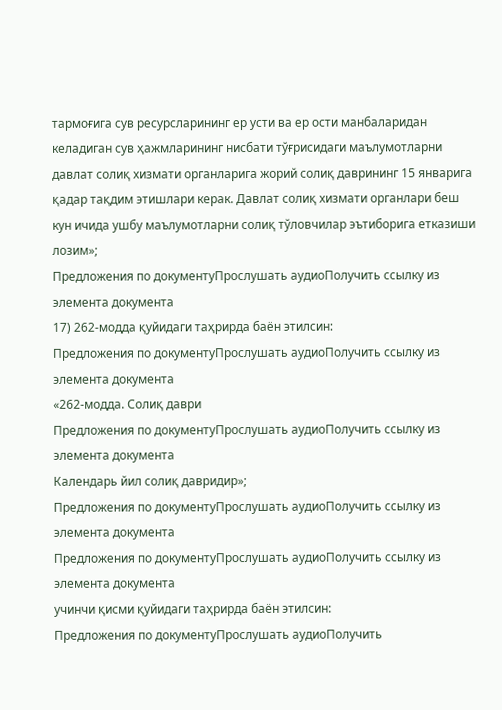тармоғига сув ресурсларининг ер усти ва ер ости манбаларидан келадиган сув ҳажмларининг нисбати тўғрисидаги маълумотларни давлат солиқ хизмати органларига жорий солиқ даврининг 15 январига қадар тақдим этишлари керак. Давлат солиқ хизмати органлари беш кун ичида ушбу маълумотларни солиқ тўловчилар эътиборига етказиши лозим»;
Предложения по документуПрослушать аудиоПолучить ссылку из элемента документа
17) 262-модда қуйидаги таҳрирда баён этилсин:
Предложения по документуПрослушать аудиоПолучить ссылку из элемента документа
«262-модда. Солиқ даври
Предложения по документуПрослушать аудиоПолучить ссылку из элемента документа
Календарь йил солиқ давридир»;
Предложения по документуПрослушать аудиоПолучить ссылку из элемента документа
Предложения по документуПрослушать аудиоПолучить ссылку из элемента документа
учинчи қисми қуйидаги таҳрирда баён этилсин:
Предложения по документуПрослушать аудиоПолучить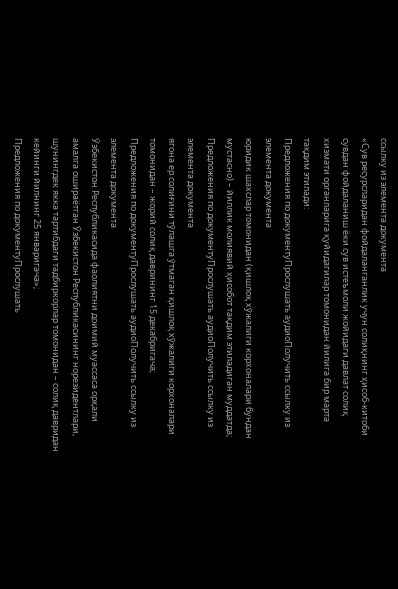ссылку из элемента документа
«Сув ресурсларидан фойдаланганлик учун солиқнинг ҳисоб-китоби сувдан фойдаланиш ёки сув истеъмоли жойидаги давлат солиқ хизмати органларига қуйидагилар томонидан йилига бир марта тақдим этилади:
Предложения по документуПрослушать аудиоПолучить ссылку из элемента документа
юридик шахслар томонидан (қишлоқ хўжалиги корхоналари бундан мустасно) – йиллик молиявий ҳисобот тақдим этиладиган муддатда;
Предложения по документуПрослушать аудиоПолучить ссылку из элемента документа
ягона ер солиғини тўлашга ўтмаган қишлоқ хўжалиги корхоналари томонидан – жорий солиқ даврининг 15 декабригача;
Предложения по документуПрослушать аудиоПолучить ссылку из элемента документа
Ўзбекистон Республикасида фаолиятни доимий муассаса орқали амалга ошираётган Ўзбекистон Республикасининг норезидентлари, шунингдек якка тартибдаги тадбиркорлар томонидан – солиқ давридан кейинги йилнинг 25 январигача»;
Предложения по документуПрослушать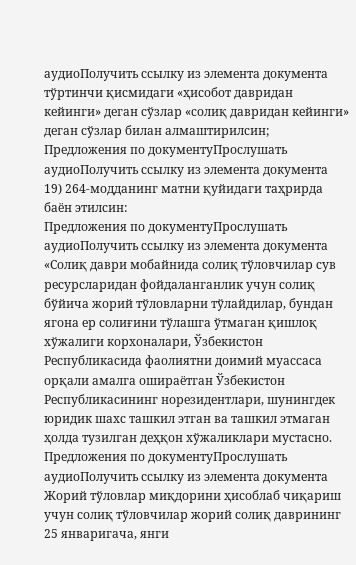аудиоПолучить ссылку из элемента документа
тўртинчи қисмидаги «ҳисобот давридан кейинги» деган сўзлар «солиқ давридан кейинги» деган сўзлар билан алмаштирилсин;
Предложения по документуПрослушать аудиоПолучить ссылку из элемента документа
19) 264-модданинг матни қуйидаги таҳрирда баён этилсин:
Предложения по документуПрослушать аудиоПолучить ссылку из элемента документа
«Солиқ даври мобайнида солиқ тўловчилар сув ресурсларидан фойдаланганлик учун солиқ бўйича жорий тўловларни тўлайдилар, бундан ягона ер солиғини тўлашга ўтмаган қишлоқ хўжалиги корхоналари, Ўзбекистон Республикасида фаолиятни доимий муассаса орқали амалга ошираётган Ўзбекистон Республикасининг норезидентлари, шунингдек юридик шахс ташкил этган ва ташкил этмаган ҳолда тузилган деҳқон хўжаликлари мустасно.
Предложения по документуПрослушать аудиоПолучить ссылку из элемента документа
Жорий тўловлар миқдорини ҳисоблаб чиқариш учун солиқ тўловчилар жорий солиқ даврининг 25 январигача, янги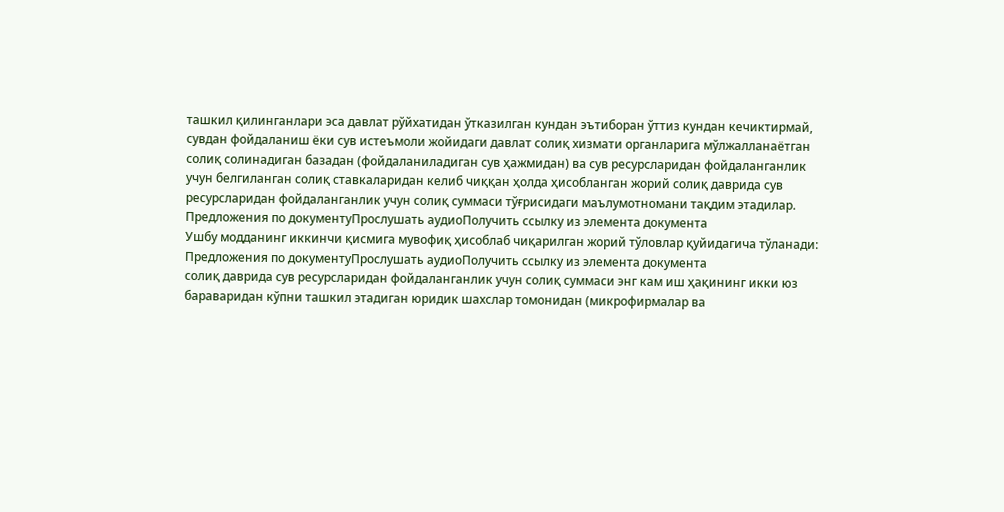ташкил қилинганлари эса давлат рўйхатидан ўтказилган кундан эътиборан ўттиз кундан кечиктирмай, сувдан фойдаланиш ёки сув истеъмоли жойидаги давлат солиқ хизмати органларига мўлжалланаётган солиқ солинадиган базадан (фойдаланиладиган сув ҳажмидан) ва сув ресурсларидан фойдаланганлик учун белгиланган солиқ ставкаларидан келиб чиққан ҳолда ҳисобланган жорий солиқ даврида сув ресурсларидан фойдаланганлик учун солиқ суммаси тўғрисидаги маълумотномани тақдим этадилар.
Предложения по документуПрослушать аудиоПолучить ссылку из элемента документа
Ушбу модданинг иккинчи қисмига мувофиқ ҳисоблаб чиқарилган жорий тўловлар қуйидагича тўланади:
Предложения по документуПрослушать аудиоПолучить ссылку из элемента документа
солиқ даврида сув ресурсларидан фойдаланганлик учун солиқ суммаси энг кам иш ҳақининг икки юз бараваридан кўпни ташкил этадиган юридик шахслар томонидан (микрофирмалар ва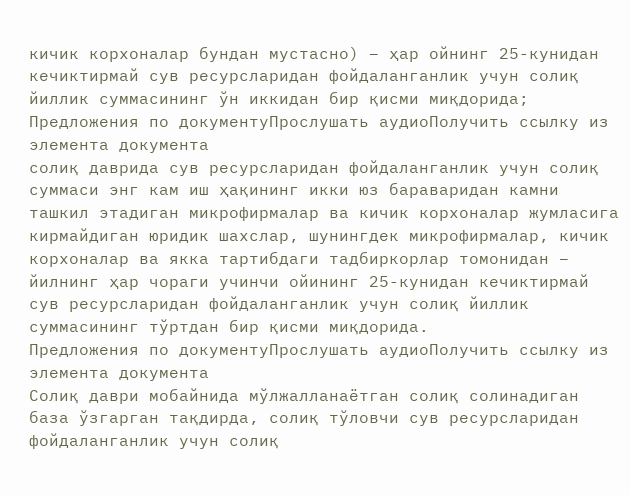кичик корхоналар бундан мустасно) – ҳар ойнинг 25-кунидан кечиктирмай сув ресурсларидан фойдаланганлик учун солиқ йиллик суммасининг ўн иккидан бир қисми миқдорида;
Предложения по документуПрослушать аудиоПолучить ссылку из элемента документа
солиқ даврида сув ресурсларидан фойдаланганлик учун солиқ суммаси энг кам иш ҳақининг икки юз бараваридан камни ташкил этадиган микрофирмалар ва кичик корхоналар жумласига кирмайдиган юридик шахслар, шунингдек микрофирмалар, кичик корхоналар ва якка тартибдаги тадбиркорлар томонидан – йилнинг ҳар чораги учинчи ойининг 25-кунидан кечиктирмай сув ресурсларидан фойдаланганлик учун солиқ йиллик суммасининг тўртдан бир қисми миқдорида.
Предложения по документуПрослушать аудиоПолучить ссылку из элемента документа
Солиқ даври мобайнида мўлжалланаётган солиқ солинадиган база ўзгарган тақдирда, солиқ тўловчи сув ресурсларидан фойдаланганлик учун солиқ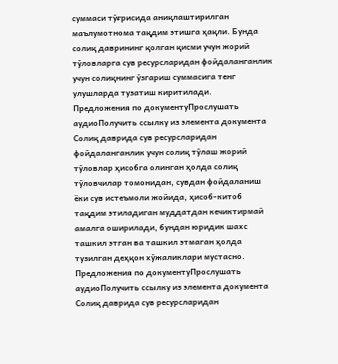суммаси тўғрисида аниқлаштирилган маълумотнома тақдим этишга ҳақли. Бунда солиқ даврининг қолган қисми учун жорий тўловларга сув ресурсларидан фойдаланганлик учун солиқнинг ўзгариш суммасига тенг улушларда тузатиш киритилади.
Предложения по документуПрослушать аудиоПолучить ссылку из элемента документа
Солиқ даврида сув ресурсларидан фойдаланганлик учун солиқ тўлаш жорий тўловлар ҳисобга олинган ҳолда солиқ тўловчилар томонидан, сувдан фойдаланиш ёки сув истеъмоли жойида, ҳисоб-китоб тақдим этиладиган муддатдан кечиктирмай амалга оширилади, бундан юридик шахс ташкил этган ва ташкил этмаган ҳолда тузилган деҳқон хўжаликлари мустасно.
Предложения по документуПрослушать аудиоПолучить ссылку из элемента документа
Солиқ даврида сув ресурсларидан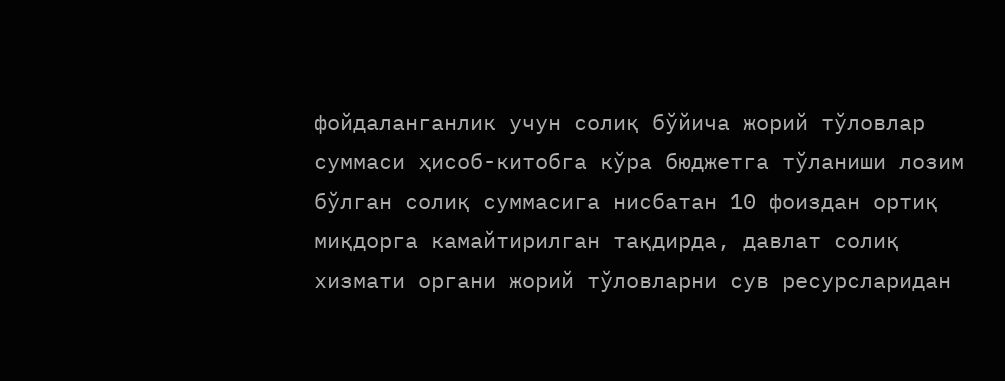фойдаланганлик учун солиқ бўйича жорий тўловлар суммаси ҳисоб-китобга кўра бюджетга тўланиши лозим бўлган солиқ суммасига нисбатан 10 фоиздан ортиқ миқдорга камайтирилган тақдирда, давлат солиқ хизмати органи жорий тўловларни сув ресурсларидан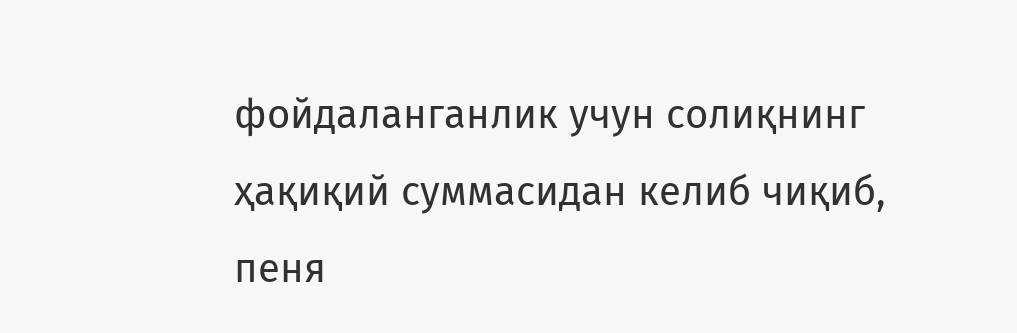фойдаланганлик учун солиқнинг ҳақиқий суммасидан келиб чиқиб, пеня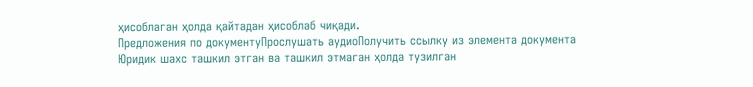ҳисоблаган ҳолда қайтадан ҳисоблаб чиқади.
Предложения по документуПрослушать аудиоПолучить ссылку из элемента документа
Юридик шахс ташкил этган ва ташкил этмаган ҳолда тузилган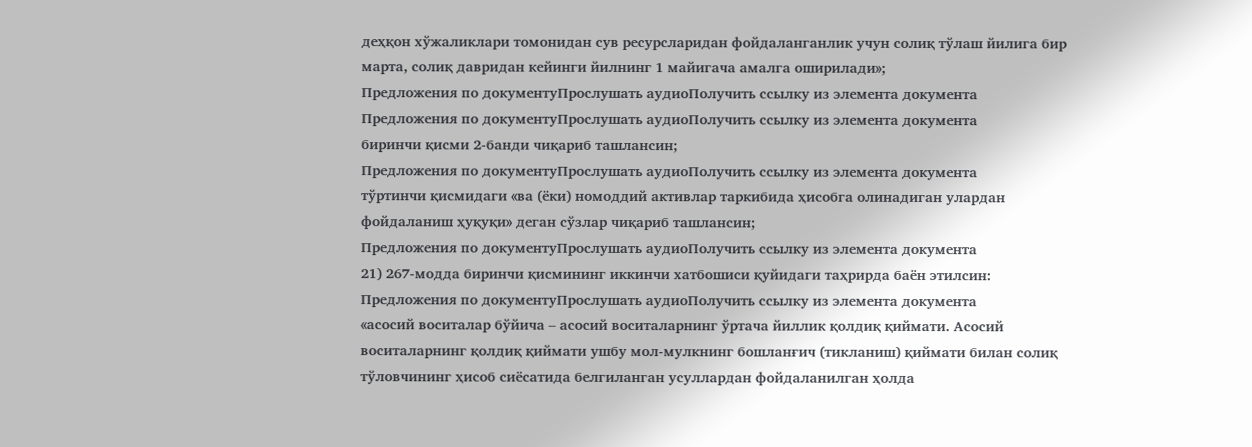деҳқон хўжаликлари томонидан сув ресурсларидан фойдаланганлик учун солиқ тўлаш йилига бир марта, солиқ давридан кейинги йилнинг 1 майигача амалга оширилади»;
Предложения по документуПрослушать аудиоПолучить ссылку из элемента документа
Предложения по документуПрослушать аудиоПолучить ссылку из элемента документа
биринчи қисми 2-банди чиқариб ташлансин;
Предложения по документуПрослушать аудиоПолучить ссылку из элемента документа
тўртинчи қисмидаги «ва (ёки) номоддий активлар таркибида ҳисобга олинадиган улардан фойдаланиш ҳуқуқи» деган сўзлар чиқариб ташлансин;
Предложения по документуПрослушать аудиоПолучить ссылку из элемента документа
21) 267-модда биринчи қисмининг иккинчи хатбошиси қуйидаги таҳрирда баён этилсин:
Предложения по документуПрослушать аудиоПолучить ссылку из элемента документа
«асосий воситалар бўйича – асосий воситаларнинг ўртача йиллик қолдиқ қиймати. Асосий воситаларнинг қолдиқ қиймати ушбу мол-мулкнинг бошланғич (тикланиш) қиймати билан солиқ тўловчининг ҳисоб сиёсатида белгиланган усуллардан фойдаланилган ҳолда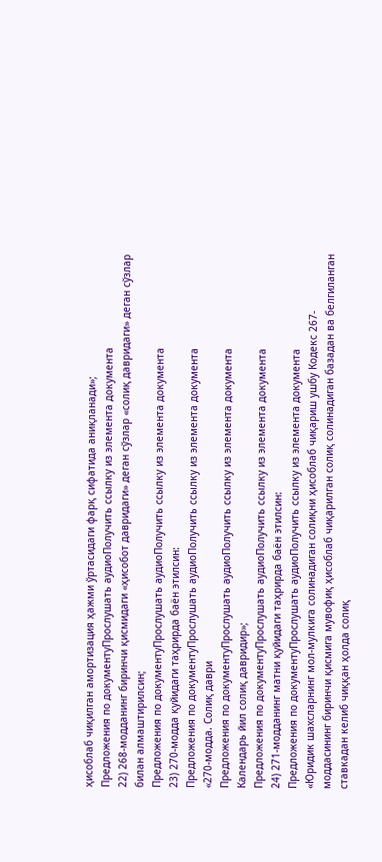ҳисоблаб чиқилган амортизация ҳажми ўртасидаги фарқ сифатида аниқланади»;
Предложения по документуПрослушать аудиоПолучить ссылку из элемента документа
22) 268-модданинг биринчи қисмидаги «ҳисобот давридаги» деган сўзлар «солиқ давридаги» деган сўзлар билан алмаштирилсин;
Предложения по документуПрослушать аудиоПолучить ссылку из элемента документа
23) 270-модда қуйидаги таҳрирда баён этилсин:
Предложения по документуПрослушать аудиоПолучить ссылку из элемента документа
«270-модда. Солиқ даври
Предложения по документуПрослушать аудиоПолучить ссылку из элемента документа
Календарь йил солиқ давридир»;
Предложения по документуПрослушать аудиоПолучить ссылку из элемента документа
24) 271-модданинг матни қуйидаги таҳрирда баён этилсин:
Предложения по документуПрослушать аудиоПолучить ссылку из элемента документа
«Юридик шахсларнинг мол-мулкига солинадиган солиқни ҳисоблаб чиқариш ушбу Кодекс 267-моддасининг биринчи қисмига мувофиқ ҳисоблаб чиқарилган солиқ солинадиган базадан ва белгиланган ставкадан келиб чиққан ҳолда солиқ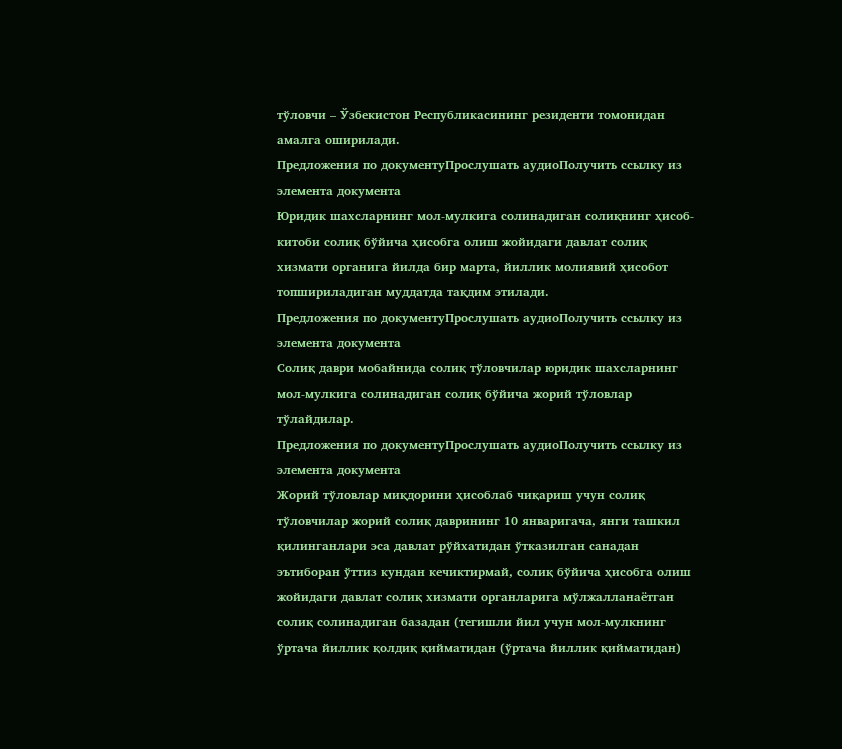тўловчи – Ўзбекистон Республикасининг резиденти томонидан амалга оширилади.
Предложения по документуПрослушать аудиоПолучить ссылку из элемента документа
Юридик шахсларнинг мол-мулкига солинадиган солиқнинг ҳисоб-китоби солиқ бўйича ҳисобга олиш жойидаги давлат солиқ хизмати органига йилда бир марта, йиллик молиявий ҳисобот топшириладиган муддатда тақдим этилади.
Предложения по документуПрослушать аудиоПолучить ссылку из элемента документа
Солиқ даври мобайнида солиқ тўловчилар юридик шахсларнинг мол-мулкига солинадиган солиқ бўйича жорий тўловлар тўлайдилар.
Предложения по документуПрослушать аудиоПолучить ссылку из элемента документа
Жорий тўловлар миқдорини ҳисоблаб чиқариш учун солиқ тўловчилар жорий солиқ даврининг 10 январигача, янги ташкил қилинганлари эса давлат рўйхатидан ўтказилган санадан эътиборан ўттиз кундан кечиктирмай, солиқ бўйича ҳисобга олиш жойидаги давлат солиқ хизмати органларига мўлжалланаётган солиқ солинадиган базадан (тегишли йил учун мол-мулкнинг ўртача йиллик қолдиқ қийматидан (ўртача йиллик қийматидан)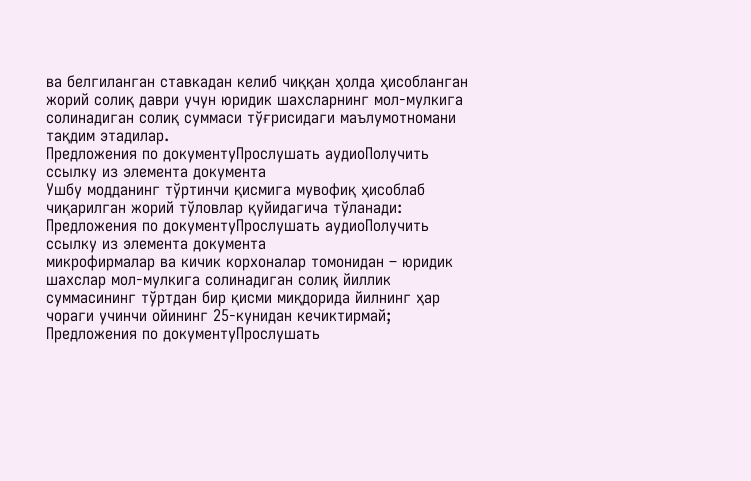ва белгиланган ставкадан келиб чиққан ҳолда ҳисобланган жорий солиқ даври учун юридик шахсларнинг мол-мулкига солинадиган солиқ суммаси тўғрисидаги маълумотномани тақдим этадилар.
Предложения по документуПрослушать аудиоПолучить ссылку из элемента документа
Ушбу модданинг тўртинчи қисмига мувофиқ ҳисоблаб чиқарилган жорий тўловлар қуйидагича тўланади:
Предложения по документуПрослушать аудиоПолучить ссылку из элемента документа
микрофирмалар ва кичик корхоналар томонидан – юридик шахслар мол-мулкига солинадиган солиқ йиллик суммасининг тўртдан бир қисми миқдорида йилнинг ҳар чораги учинчи ойининг 25-кунидан кечиктирмай;
Предложения по документуПрослушать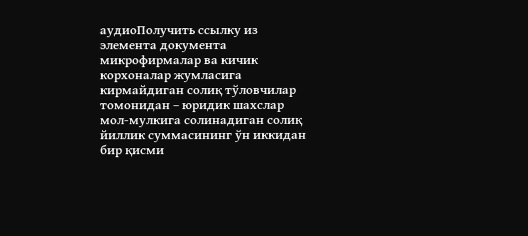аудиоПолучить ссылку из элемента документа
микрофирмалар ва кичик корхоналар жумласига кирмайдиган солиқ тўловчилар томонидан – юридик шахслар мол-мулкига солинадиган солиқ йиллик суммасининг ўн иккидан бир қисми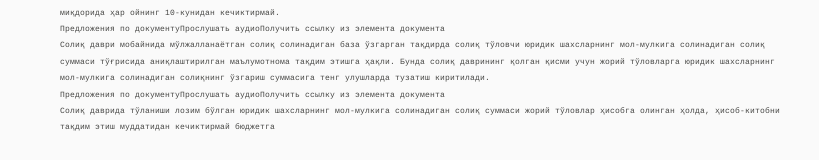миқдорида ҳар ойнинг 10-кунидан кечиктирмай.
Предложения по документуПрослушать аудиоПолучить ссылку из элемента документа
Солиқ даври мобайнида мўлжалланаётган солиқ солинадиган база ўзгарган тақдирда солиқ тўловчи юридик шахсларнинг мол-мулкига солинадиган солиқ суммаси тўғрисида аниқлаштирилган маълумотнома тақдим этишга ҳақли. Бунда солиқ даврининг қолган қисми учун жорий тўловларга юридик шахсларнинг мол-мулкига солинадиган солиқнинг ўзгариш суммасига тенг улушларда тузатиш киритилади.
Предложения по документуПрослушать аудиоПолучить ссылку из элемента документа
Солиқ даврида тўланиши лозим бўлган юридик шахсларнинг мол-мулкига солинадиган солиқ суммаси жорий тўловлар ҳисобга олинган ҳолда, ҳисоб-китобни тақдим этиш муддатидан кечиктирмай бюджетга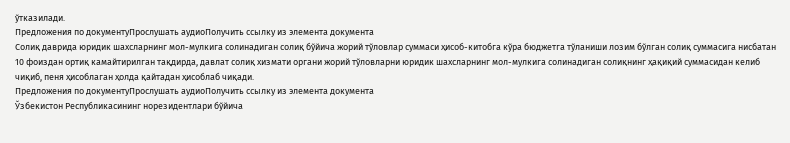ўтказилади.
Предложения по документуПрослушать аудиоПолучить ссылку из элемента документа
Солиқ даврида юридик шахсларнинг мол-мулкига солинадиган солиқ бўйича жорий тўловлар суммаси ҳисоб-китобга кўра бюджетга тўланиши лозим бўлган солиқ суммасига нисбатан 10 фоиздан ортиқ камайтирилган тақдирда, давлат солиқ хизмати органи жорий тўловларни юридик шахсларнинг мол-мулкига солинадиган солиқнинг ҳақиқий суммасидан келиб чиқиб, пеня ҳисоблаган ҳолда қайтадан ҳисоблаб чиқади.
Предложения по документуПрослушать аудиоПолучить ссылку из элемента документа
Ўзбекистон Республикасининг норезидентлари бўйича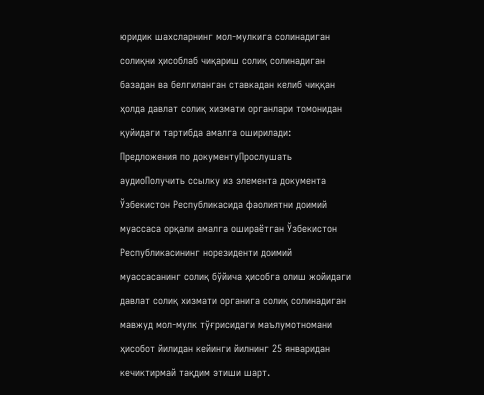юридик шахсларнинг мол-мулкига солинадиган солиқни ҳисоблаб чиқариш солиқ солинадиган базадан ва белгиланган ставкадан келиб чиққан ҳолда давлат солиқ хизмати органлари томонидан қуйидаги тартибда амалга оширилади:
Предложения по документуПрослушать аудиоПолучить ссылку из элемента документа
Ўзбекистон Республикасида фаолиятни доимий муассаса орқали амалга ошираётган Ўзбекистон Республикасининг норезиденти доимий муассасанинг солиқ бўйича ҳисобга олиш жойидаги давлат солиқ хизмати органига солиқ солинадиган мавжуд мол-мулк тўғрисидаги маълумотномани ҳисобот йилидан кейинги йилнинг 25 январидан кечиктирмай тақдим этиши шарт.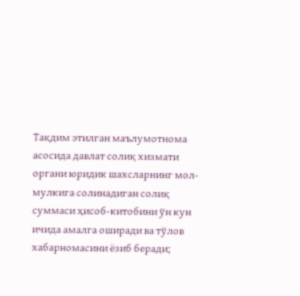Тақдим этилган маълумотнома асосида давлат солиқ хизмати органи юридик шахсларнинг мол-мулкига солинадиган солиқ суммаси ҳисоб-китобини ўн кун ичида амалга оширади ва тўлов хабарномасини ёзиб беради;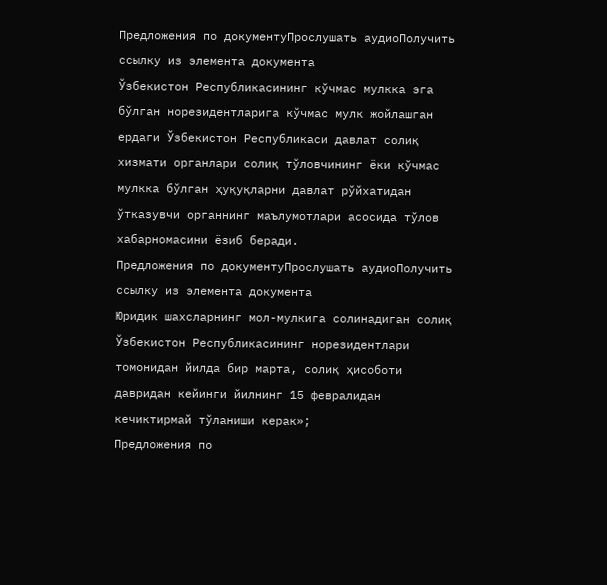Предложения по документуПрослушать аудиоПолучить ссылку из элемента документа
Ўзбекистон Республикасининг кўчмас мулкка эга бўлган норезидентларига кўчмас мулк жойлашган ердаги Ўзбекистон Республикаси давлат солиқ хизмати органлари солиқ тўловчининг ёки кўчмас мулкка бўлган ҳуқуқларни давлат рўйхатидан ўтказувчи органнинг маълумотлари асосида тўлов хабарномасини ёзиб беради.
Предложения по документуПрослушать аудиоПолучить ссылку из элемента документа
Юридик шахсларнинг мол-мулкига солинадиган солиқ Ўзбекистон Республикасининг норезидентлари томонидан йилда бир марта, солиқ ҳисоботи давридан кейинги йилнинг 15 февралидан кечиктирмай тўланиши керак»;
Предложения по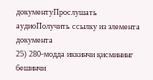документуПрослушать аудиоПолучить ссылку из элемента документа
25) 280-модда иккинчи қисмининг бешинчи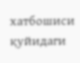хатбошиси қуйидаги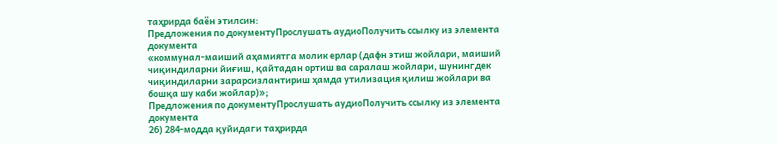таҳрирда баён этилсин:
Предложения по документуПрослушать аудиоПолучить ссылку из элемента документа
«коммунал-маиший аҳамиятга молик ерлар (дафн этиш жойлари, маиший чиқиндиларни йиғиш, қайтадан ортиш ва саралаш жойлари, шунингдек чиқиндиларни зарарсизлантириш ҳамда утилизация қилиш жойлари ва бошқа шу каби жойлар)»;
Предложения по документуПрослушать аудиоПолучить ссылку из элемента документа
26) 284-модда қуйидаги таҳрирда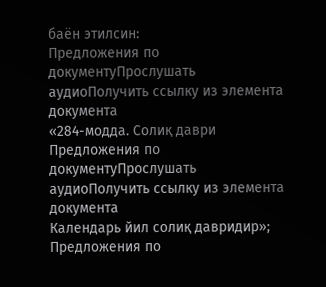баён этилсин:
Предложения по документуПрослушать аудиоПолучить ссылку из элемента документа
«284-модда. Солиқ даври
Предложения по документуПрослушать аудиоПолучить ссылку из элемента документа
Календарь йил солиқ давридир»;
Предложения по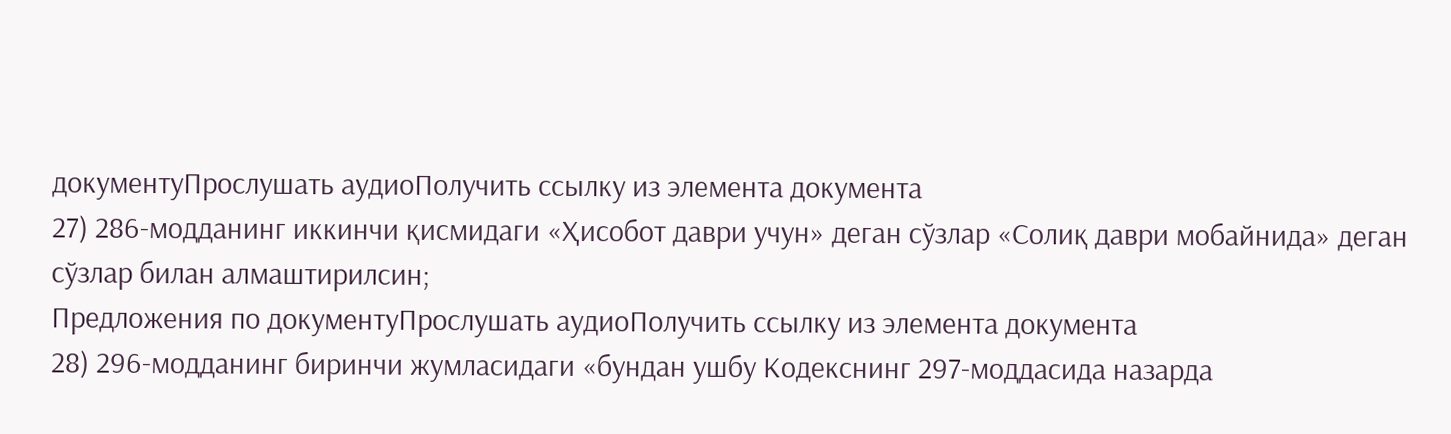документуПрослушать аудиоПолучить ссылку из элемента документа
27) 286-модданинг иккинчи қисмидаги «Ҳисобот даври учун» деган сўзлар «Солиқ даври мобайнида» деган сўзлар билан алмаштирилсин;
Предложения по документуПрослушать аудиоПолучить ссылку из элемента документа
28) 296-модданинг биринчи жумласидаги «бундан ушбу Кодекснинг 297-моддасида назарда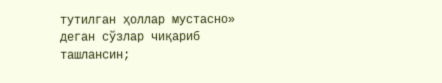тутилган ҳоллар мустасно» деган сўзлар чиқариб ташлансин;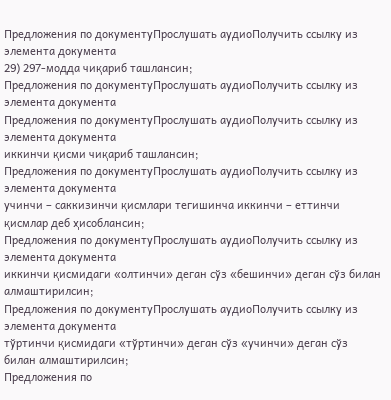Предложения по документуПрослушать аудиоПолучить ссылку из элемента документа
29) 297-модда чиқариб ташлансин;
Предложения по документуПрослушать аудиоПолучить ссылку из элемента документа
Предложения по документуПрослушать аудиоПолучить ссылку из элемента документа
иккинчи қисми чиқариб ташлансин;
Предложения по документуПрослушать аудиоПолучить ссылку из элемента документа
учинчи – саккизинчи қисмлари тегишинча иккинчи – еттинчи қисмлар деб ҳисоблансин;
Предложения по документуПрослушать аудиоПолучить ссылку из элемента документа
иккинчи қисмидаги «олтинчи» деган сўз «бешинчи» деган сўз билан алмаштирилсин;
Предложения по документуПрослушать аудиоПолучить ссылку из элемента документа
тўртинчи қисмидаги «тўртинчи» деган сўз «учинчи» деган сўз билан алмаштирилсин;
Предложения по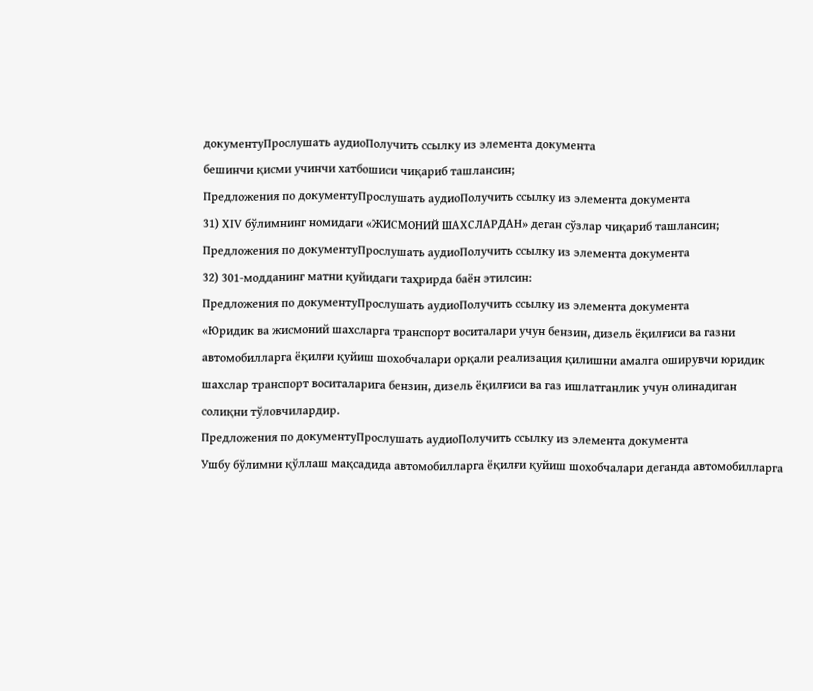документуПрослушать аудиоПолучить ссылку из элемента документа
бешинчи қисми учинчи хатбошиси чиқариб ташлансин;
Предложения по документуПрослушать аудиоПолучить ссылку из элемента документа
31) ХIV бўлимнинг номидаги «ЖИСМОНИЙ ШАХСЛАРДАН» деган сўзлар чиқариб ташлансин;
Предложения по документуПрослушать аудиоПолучить ссылку из элемента документа
32) 301-модданинг матни қуйидаги таҳрирда баён этилсин:
Предложения по документуПрослушать аудиоПолучить ссылку из элемента документа
«Юридик ва жисмоний шахсларга транспорт воситалари учун бензин, дизель ёқилғиси ва газни автомобилларга ёқилғи қуйиш шохобчалари орқали реализация қилишни амалга оширувчи юридик шахслар транспорт воситаларига бензин, дизель ёқилғиси ва газ ишлатганлик учун олинадиган солиқни тўловчилардир.
Предложения по документуПрослушать аудиоПолучить ссылку из элемента документа
Ушбу бўлимни қўллаш мақсадида автомобилларга ёқилғи қуйиш шохобчалари деганда автомобилларга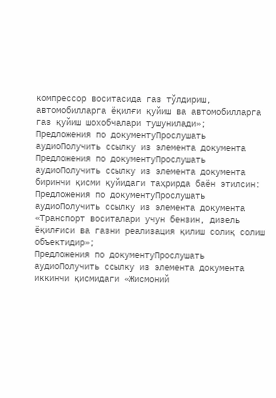компрессор воситасида газ тўлдириш, автомобилларга ёқилғи қуйиш ва автомобилларга газ қуйиш шохобчалари тушунилади»;
Предложения по документуПрослушать аудиоПолучить ссылку из элемента документа
Предложения по документуПрослушать аудиоПолучить ссылку из элемента документа
биринчи қисми қуйидаги таҳрирда баён этилсин:
Предложения по документуПрослушать аудиоПолучить ссылку из элемента документа
«Транспорт воситалари учун бензин, дизель ёқилғиси ва газни реализация қилиш солиқ солиш объектидир»;
Предложения по документуПрослушать аудиоПолучить ссылку из элемента документа
иккинчи қисмидаги «Жисмоний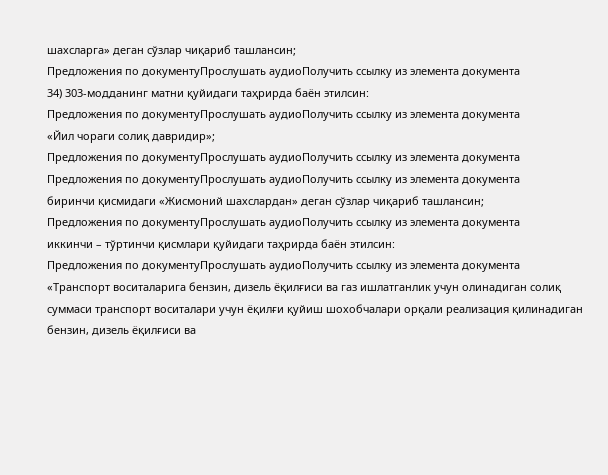шахсларга» деган сўзлар чиқариб ташлансин;
Предложения по документуПрослушать аудиоПолучить ссылку из элемента документа
34) 303-модданинг матни қуйидаги таҳрирда баён этилсин:
Предложения по документуПрослушать аудиоПолучить ссылку из элемента документа
«Йил чораги солиқ давридир»;
Предложения по документуПрослушать аудиоПолучить ссылку из элемента документа
Предложения по документуПрослушать аудиоПолучить ссылку из элемента документа
биринчи қисмидаги «Жисмоний шахслардан» деган сўзлар чиқариб ташлансин;
Предложения по документуПрослушать аудиоПолучить ссылку из элемента документа
иккинчи – тўртинчи қисмлари қуйидаги таҳрирда баён этилсин:
Предложения по документуПрослушать аудиоПолучить ссылку из элемента документа
«Транспорт воситаларига бензин, дизель ёқилғиси ва газ ишлатганлик учун олинадиган солиқ суммаси транспорт воситалари учун ёқилғи қуйиш шохобчалари орқали реализация қилинадиган бензин, дизель ёқилғиси ва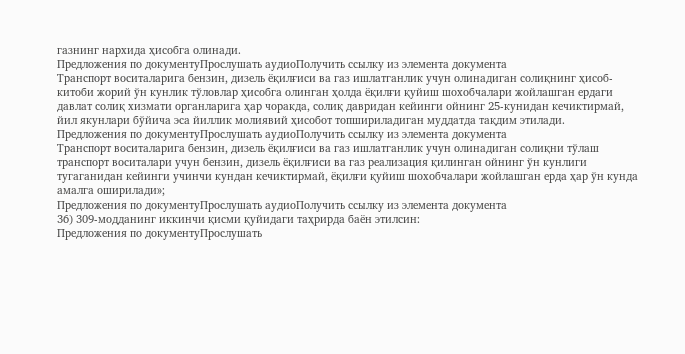газнинг нархида ҳисобга олинади.
Предложения по документуПрослушать аудиоПолучить ссылку из элемента документа
Транспорт воситаларига бензин, дизель ёқилғиси ва газ ишлатганлик учун олинадиган солиқнинг ҳисоб-китоби жорий ўн кунлик тўловлар ҳисобга олинган ҳолда ёқилғи қуйиш шохобчалари жойлашган ердаги давлат солиқ хизмати органларига ҳар чоракда, солиқ давридан кейинги ойнинг 25-кунидан кечиктирмай, йил якунлари бўйича эса йиллик молиявий ҳисобот топшириладиган муддатда тақдим этилади.
Предложения по документуПрослушать аудиоПолучить ссылку из элемента документа
Транспорт воситаларига бензин, дизель ёқилғиси ва газ ишлатганлик учун олинадиган солиқни тўлаш транспорт воситалари учун бензин, дизель ёқилғиси ва газ реализация қилинган ойнинг ўн кунлиги тугаганидан кейинги учинчи кундан кечиктирмай, ёқилғи қуйиш шохобчалари жойлашган ерда ҳар ўн кунда амалга оширилади»;
Предложения по документуПрослушать аудиоПолучить ссылку из элемента документа
36) 309-модданинг иккинчи қисми қуйидаги таҳрирда баён этилсин:
Предложения по документуПрослушать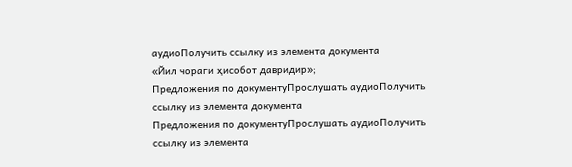аудиоПолучить ссылку из элемента документа
«Йил чораги ҳисобот давридир»;
Предложения по документуПрослушать аудиоПолучить ссылку из элемента документа
Предложения по документуПрослушать аудиоПолучить ссылку из элемента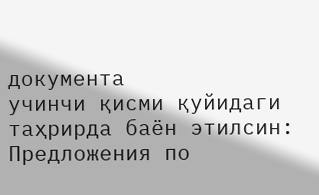документа
учинчи қисми қуйидаги таҳрирда баён этилсин:
Предложения по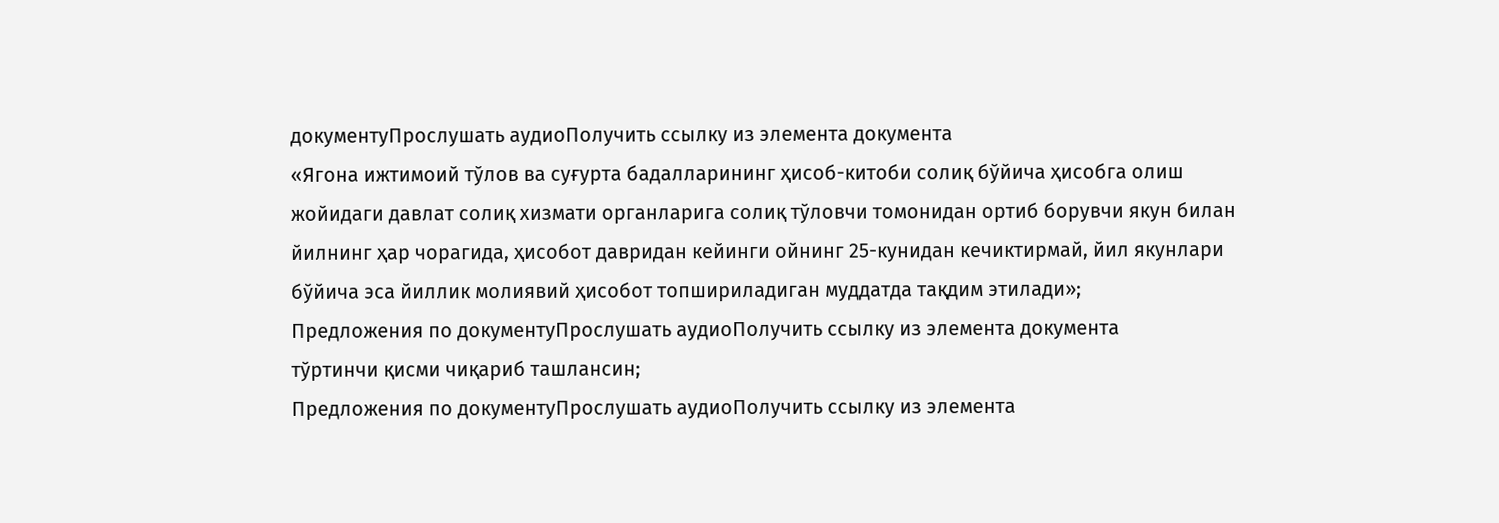документуПрослушать аудиоПолучить ссылку из элемента документа
«Ягона ижтимоий тўлов ва суғурта бадалларининг ҳисоб-китоби солиқ бўйича ҳисобга олиш жойидаги давлат солиқ хизмати органларига солиқ тўловчи томонидан ортиб борувчи якун билан йилнинг ҳар чорагида, ҳисобот давридан кейинги ойнинг 25-кунидан кечиктирмай, йил якунлари бўйича эса йиллик молиявий ҳисобот топшириладиган муддатда тақдим этилади»;
Предложения по документуПрослушать аудиоПолучить ссылку из элемента документа
тўртинчи қисми чиқариб ташлансин;
Предложения по документуПрослушать аудиоПолучить ссылку из элемента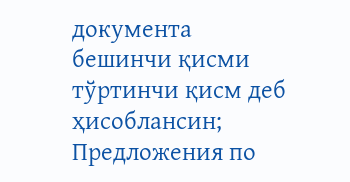документа
бешинчи қисми тўртинчи қисм деб ҳисоблансин;
Предложения по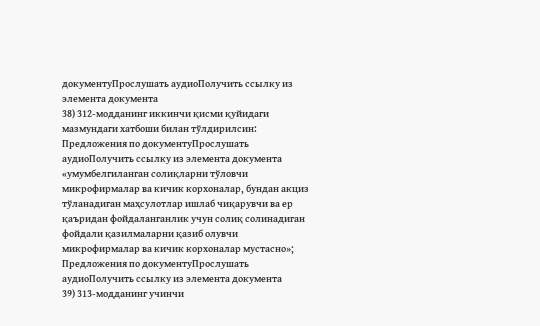документуПрослушать аудиоПолучить ссылку из элемента документа
38) 312-модданинг иккинчи қисми қуйидаги мазмундаги хатбоши билан тўлдирилсин:
Предложения по документуПрослушать аудиоПолучить ссылку из элемента документа
«умумбелгиланган солиқларни тўловчи микрофирмалар ва кичик корхоналар, бундан акциз тўланадиган маҳсулотлар ишлаб чиқарувчи ва ер қаъридан фойдаланганлик учун солиқ солинадиган фойдали қазилмаларни қазиб олувчи микрофирмалар ва кичик корхоналар мустасно»;
Предложения по документуПрослушать аудиоПолучить ссылку из элемента документа
39) 313-модданинг учинчи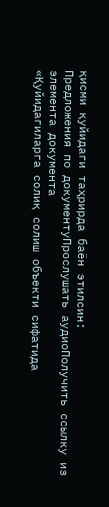қисми қуйидаги таҳрирда баён этилсин:
Предложения по документуПрослушать аудиоПолучить ссылку из элемента документа
«Қуйидагиларга солиқ солиш объекти сифатида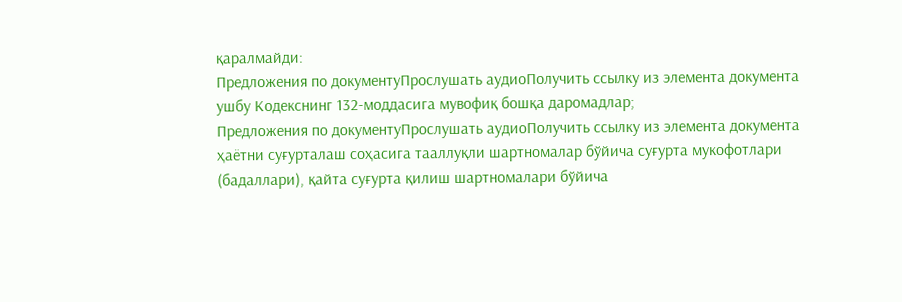қаралмайди:
Предложения по документуПрослушать аудиоПолучить ссылку из элемента документа
ушбу Кодекснинг 132-моддасига мувофиқ бошқа даромадлар;
Предложения по документуПрослушать аудиоПолучить ссылку из элемента документа
ҳаётни суғурталаш соҳасига тааллуқли шартномалар бўйича суғурта мукофотлари (бадаллари), қайта суғурта қилиш шартномалари бўйича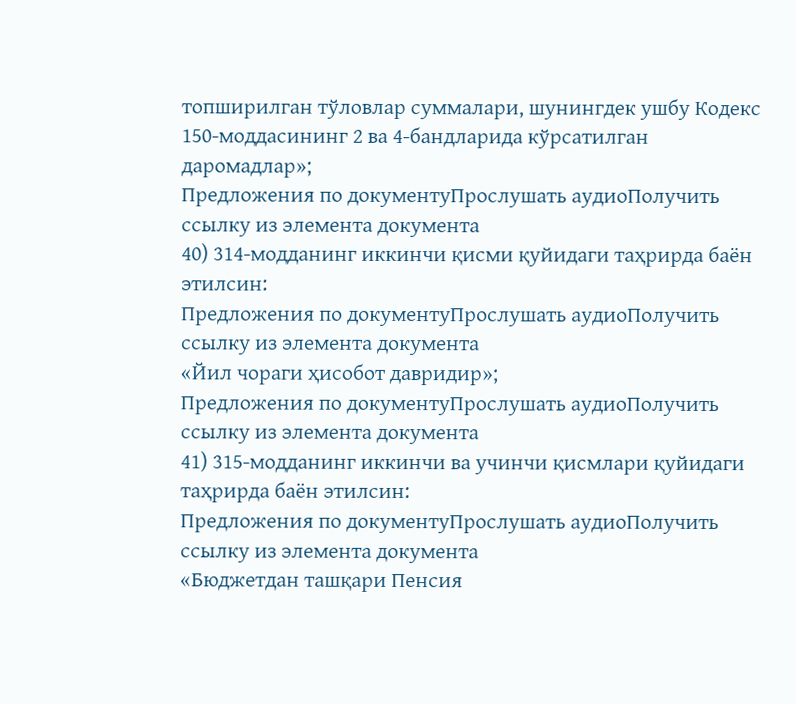топширилган тўловлар суммалари, шунингдек ушбу Кодекс 150-моддасининг 2 ва 4-бандларида кўрсатилган даромадлар»;
Предложения по документуПрослушать аудиоПолучить ссылку из элемента документа
40) 314-модданинг иккинчи қисми қуйидаги таҳрирда баён этилсин:
Предложения по документуПрослушать аудиоПолучить ссылку из элемента документа
«Йил чораги ҳисобот давридир»;
Предложения по документуПрослушать аудиоПолучить ссылку из элемента документа
41) 315-модданинг иккинчи ва учинчи қисмлари қуйидаги таҳрирда баён этилсин:
Предложения по документуПрослушать аудиоПолучить ссылку из элемента документа
«Бюджетдан ташқари Пенсия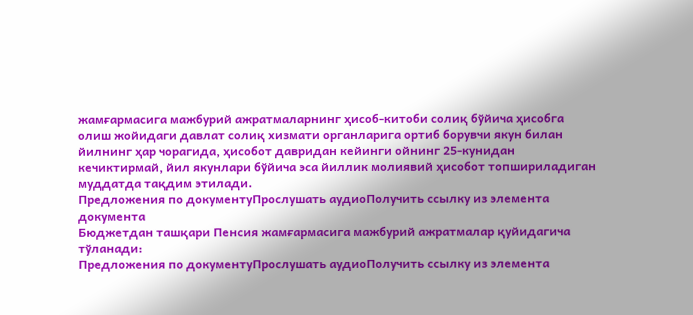жамғармасига мажбурий ажратмаларнинг ҳисоб-китоби солиқ бўйича ҳисобга олиш жойидаги давлат солиқ хизмати органларига ортиб борувчи якун билан йилнинг ҳар чорагида, ҳисобот давридан кейинги ойнинг 25-кунидан кечиктирмай, йил якунлари бўйича эса йиллик молиявий ҳисобот топшириладиган муддатда тақдим этилади.
Предложения по документуПрослушать аудиоПолучить ссылку из элемента документа
Бюджетдан ташқари Пенсия жамғармасига мажбурий ажратмалар қуйидагича тўланади:
Предложения по документуПрослушать аудиоПолучить ссылку из элемента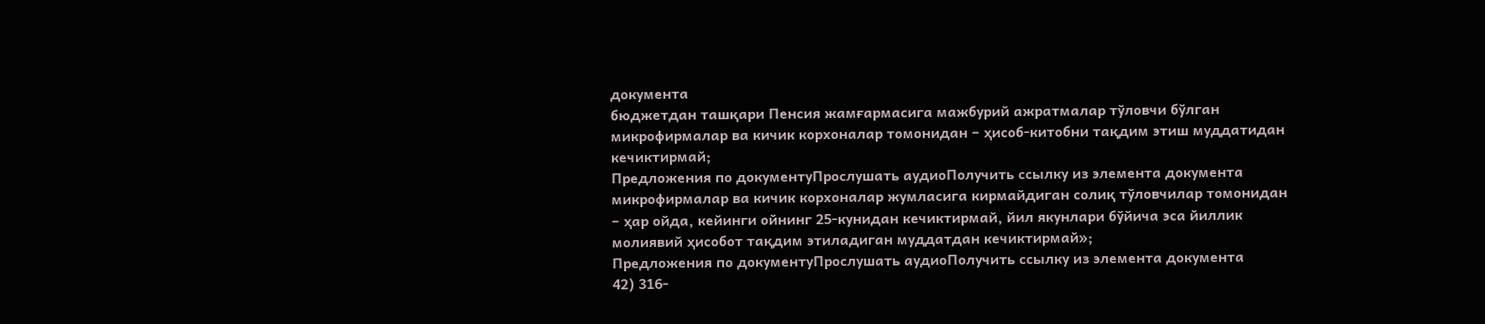документа
бюджетдан ташқари Пенсия жамғармасига мажбурий ажратмалар тўловчи бўлган микрофирмалар ва кичик корхоналар томонидан – ҳисоб-китобни тақдим этиш муддатидан кечиктирмай;
Предложения по документуПрослушать аудиоПолучить ссылку из элемента документа
микрофирмалар ва кичик корхоналар жумласига кирмайдиган солиқ тўловчилар томонидан – ҳар ойда, кейинги ойнинг 25-кунидан кечиктирмай, йил якунлари бўйича эса йиллик молиявий ҳисобот тақдим этиладиган муддатдан кечиктирмай»;
Предложения по документуПрослушать аудиоПолучить ссылку из элемента документа
42) 316-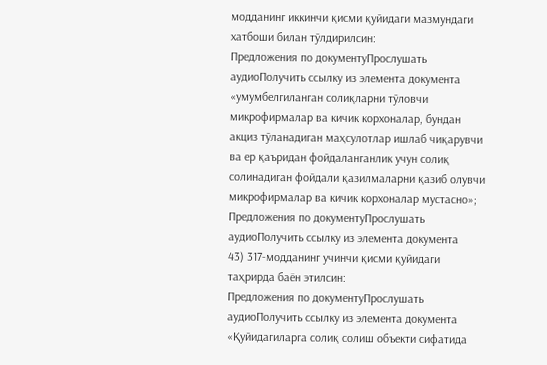модданинг иккинчи қисми қуйидаги мазмундаги хатбоши билан тўлдирилсин:
Предложения по документуПрослушать аудиоПолучить ссылку из элемента документа
«умумбелгиланган солиқларни тўловчи микрофирмалар ва кичик корхоналар, бундан акциз тўланадиган маҳсулотлар ишлаб чиқарувчи ва ер қаъридан фойдаланганлик учун солиқ солинадиган фойдали қазилмаларни қазиб олувчи микрофирмалар ва кичик корхоналар мустасно»;
Предложения по документуПрослушать аудиоПолучить ссылку из элемента документа
43) 317-модданинг учинчи қисми қуйидаги таҳрирда баён этилсин:
Предложения по документуПрослушать аудиоПолучить ссылку из элемента документа
«Қуйидагиларга солиқ солиш объекти сифатида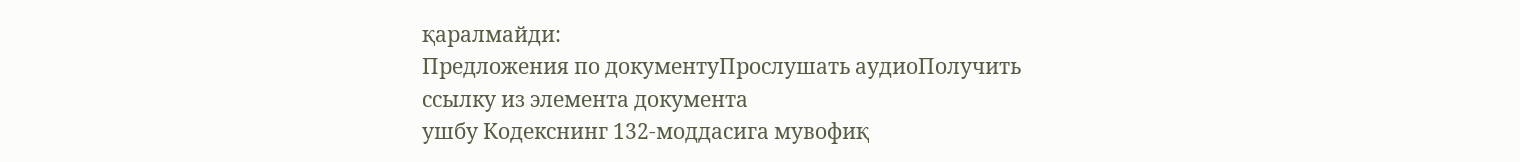қаралмайди:
Предложения по документуПрослушать аудиоПолучить ссылку из элемента документа
ушбу Кодекснинг 132-моддасига мувофиқ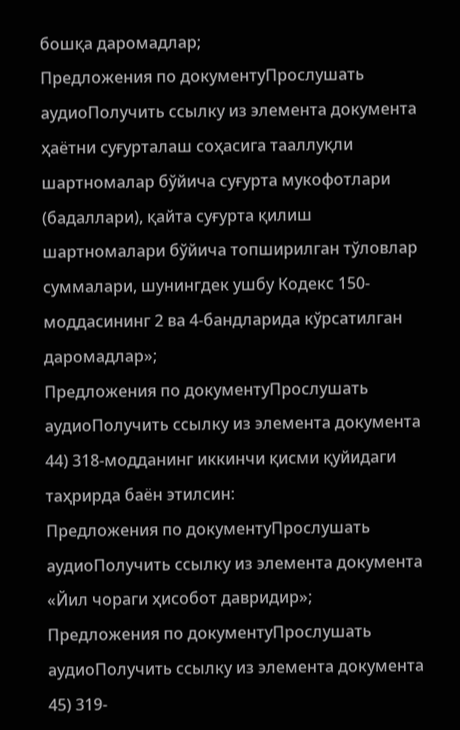бошқа даромадлар;
Предложения по документуПрослушать аудиоПолучить ссылку из элемента документа
ҳаётни суғурталаш соҳасига тааллуқли шартномалар бўйича суғурта мукофотлари (бадаллари), қайта суғурта қилиш шартномалари бўйича топширилган тўловлар суммалари, шунингдек ушбу Кодекс 150-моддасининг 2 ва 4-бандларида кўрсатилган даромадлар»;
Предложения по документуПрослушать аудиоПолучить ссылку из элемента документа
44) 318-модданинг иккинчи қисми қуйидаги таҳрирда баён этилсин:
Предложения по документуПрослушать аудиоПолучить ссылку из элемента документа
«Йил чораги ҳисобот давридир»;
Предложения по документуПрослушать аудиоПолучить ссылку из элемента документа
45) 319-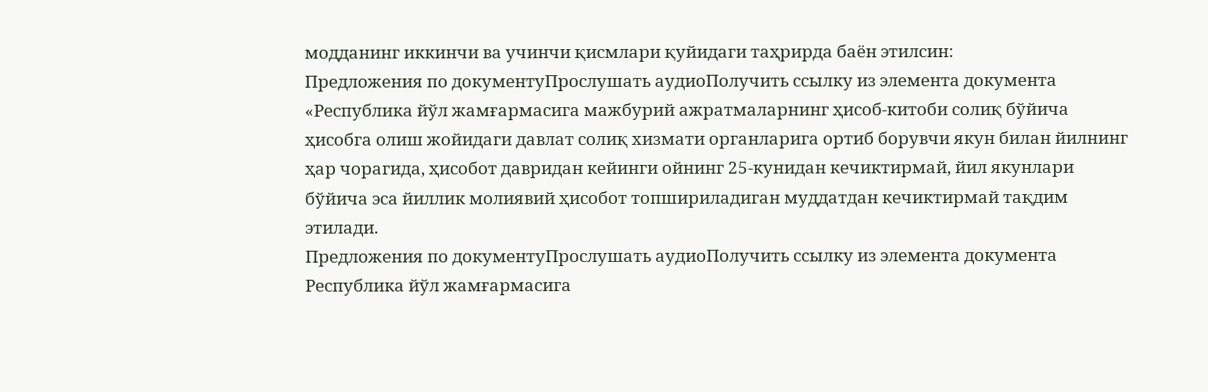модданинг иккинчи ва учинчи қисмлари қуйидаги таҳрирда баён этилсин:
Предложения по документуПрослушать аудиоПолучить ссылку из элемента документа
«Республика йўл жамғармасига мажбурий ажратмаларнинг ҳисоб-китоби солиқ бўйича ҳисобга олиш жойидаги давлат солиқ хизмати органларига ортиб борувчи якун билан йилнинг ҳар чорагида, ҳисобот давридан кейинги ойнинг 25-кунидан кечиктирмай, йил якунлари бўйича эса йиллик молиявий ҳисобот топшириладиган муддатдан кечиктирмай тақдим этилади.
Предложения по документуПрослушать аудиоПолучить ссылку из элемента документа
Республика йўл жамғармасига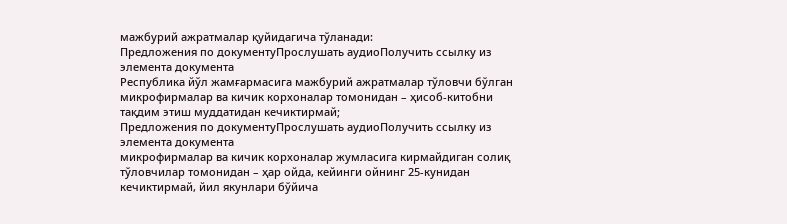мажбурий ажратмалар қуйидагича тўланади:
Предложения по документуПрослушать аудиоПолучить ссылку из элемента документа
Республика йўл жамғармасига мажбурий ажратмалар тўловчи бўлган микрофирмалар ва кичик корхоналар томонидан – ҳисоб-китобни тақдим этиш муддатидан кечиктирмай;
Предложения по документуПрослушать аудиоПолучить ссылку из элемента документа
микрофирмалар ва кичик корхоналар жумласига кирмайдиган солиқ тўловчилар томонидан – ҳар ойда, кейинги ойнинг 25-кунидан кечиктирмай, йил якунлари бўйича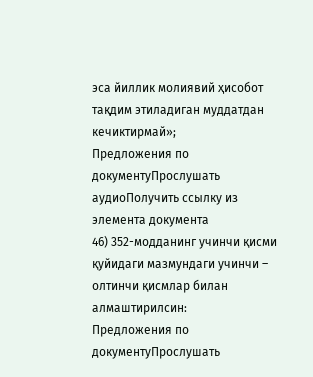эса йиллик молиявий ҳисобот тақдим этиладиган муддатдан кечиктирмай»;
Предложения по документуПрослушать аудиоПолучить ссылку из элемента документа
46) 352-модданинг учинчи қисми қуйидаги мазмундаги учинчи – олтинчи қисмлар билан алмаштирилсин:
Предложения по документуПрослушать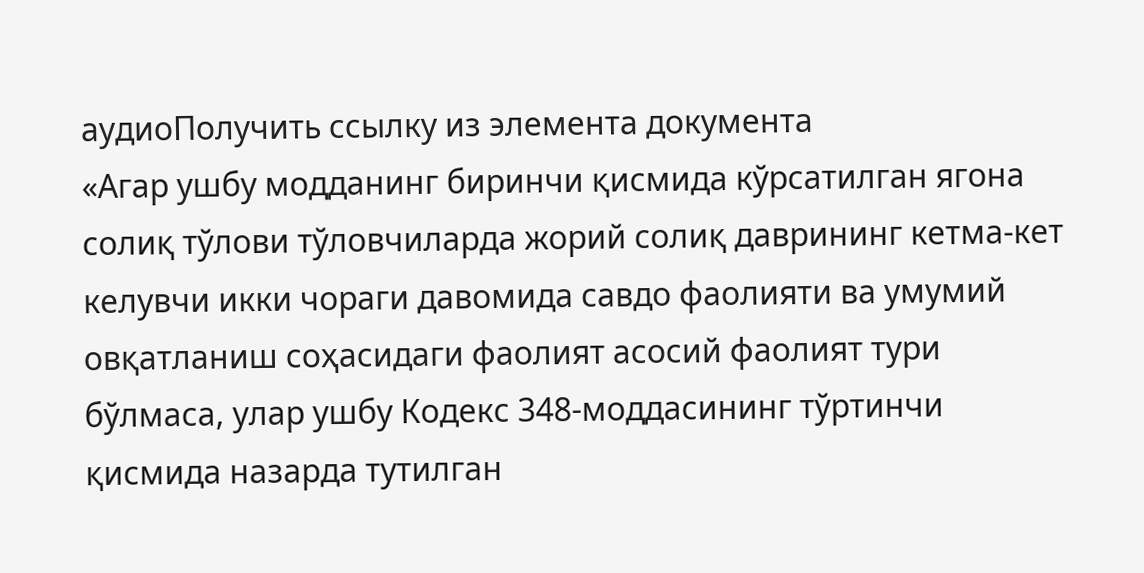аудиоПолучить ссылку из элемента документа
«Агар ушбу модданинг биринчи қисмида кўрсатилган ягона солиқ тўлови тўловчиларда жорий солиқ даврининг кетма-кет келувчи икки чораги давомида савдо фаолияти ва умумий овқатланиш соҳасидаги фаолият асосий фаолият тури бўлмаса, улар ушбу Кодекс 348-моддасининг тўртинчи қисмида назарда тутилган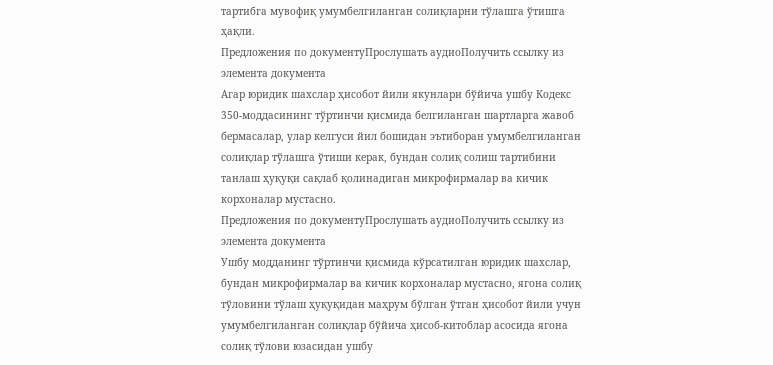тартибга мувофиқ умумбелгиланган солиқларни тўлашга ўтишга ҳақли.
Предложения по документуПрослушать аудиоПолучить ссылку из элемента документа
Агар юридик шахслар ҳисобот йили якунлари бўйича ушбу Кодекс 350-моддасининг тўртинчи қисмида белгиланган шартларга жавоб бермасалар, улар келгуси йил бошидан эътиборан умумбелгиланган солиқлар тўлашга ўтиши керак, бундан солиқ солиш тартибини танлаш ҳуқуқи сақлаб қолинадиган микрофирмалар ва кичик корхоналар мустасно.
Предложения по документуПрослушать аудиоПолучить ссылку из элемента документа
Ушбу модданинг тўртинчи қисмида кўрсатилган юридик шахслар, бундан микрофирмалар ва кичик корхоналар мустасно, ягона солиқ тўловини тўлаш ҳуқуқидан маҳрум бўлган ўтган ҳисобот йили учун умумбелгиланган солиқлар бўйича ҳисоб-китоблар асосида ягона солиқ тўлови юзасидан ушбу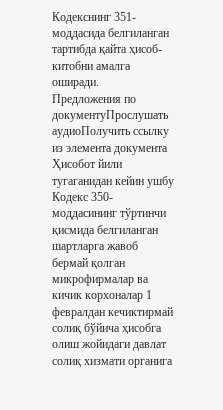Кодекснинг 351-моддасида белгиланган тартибда қайта ҳисоб-китобни амалга оширади.
Предложения по документуПрослушать аудиоПолучить ссылку из элемента документа
Ҳисобот йили тугаганидан кейин ушбу Кодекс 350-моддасининг тўртинчи қисмида белгиланган шартларга жавоб бермай қолган микрофирмалар ва кичик корхоналар 1 февралдан кечиктирмай солиқ бўйича ҳисобга олиш жойидаги давлат солиқ хизмати органига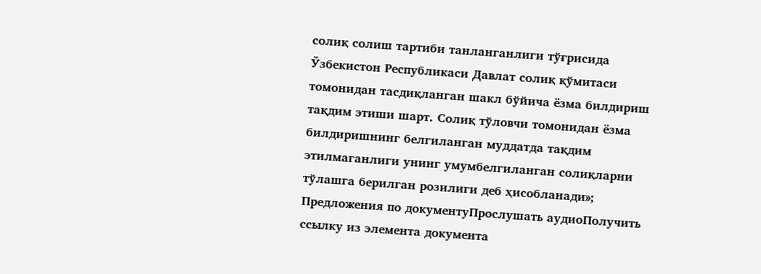солиқ солиш тартиби танланганлиги тўғрисида Ўзбекистон Республикаси Давлат солиқ қўмитаси томонидан тасдиқланган шакл бўйича ёзма билдириш тақдим этиши шарт. Солиқ тўловчи томонидан ёзма билдиришнинг белгиланган муддатда тақдим этилмаганлиги унинг умумбелгиланган солиқларни тўлашга берилган розилиги деб ҳисобланади»;
Предложения по документуПрослушать аудиоПолучить ссылку из элемента документа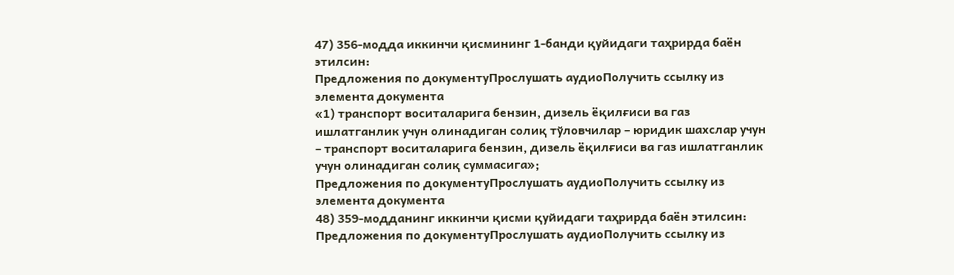47) 356-модда иккинчи қисмининг 1-банди қуйидаги таҳрирда баён этилсин:
Предложения по документуПрослушать аудиоПолучить ссылку из элемента документа
«1) транспорт воситаларига бензин, дизель ёқилғиси ва газ ишлатганлик учун олинадиган солиқ тўловчилар – юридик шахслар учун – транспорт воситаларига бензин, дизель ёқилғиси ва газ ишлатганлик учун олинадиган солиқ суммасига»;
Предложения по документуПрослушать аудиоПолучить ссылку из элемента документа
48) 359-модданинг иккинчи қисми қуйидаги таҳрирда баён этилсин:
Предложения по документуПрослушать аудиоПолучить ссылку из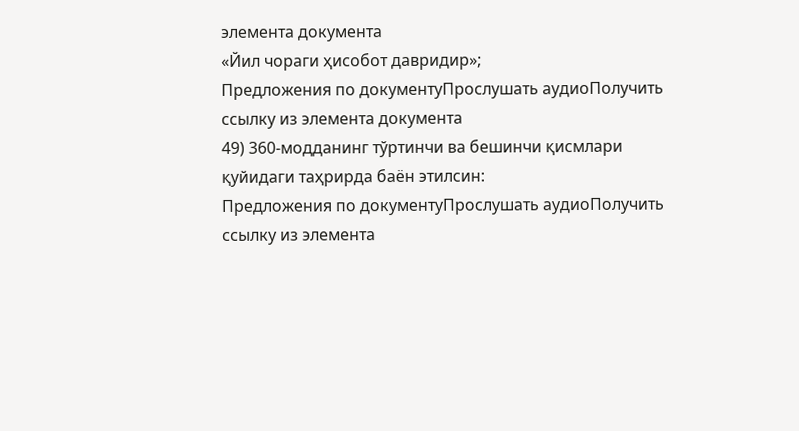элемента документа
«Йил чораги ҳисобот давридир»;
Предложения по документуПрослушать аудиоПолучить ссылку из элемента документа
49) 360-модданинг тўртинчи ва бешинчи қисмлари қуйидаги таҳрирда баён этилсин:
Предложения по документуПрослушать аудиоПолучить ссылку из элемента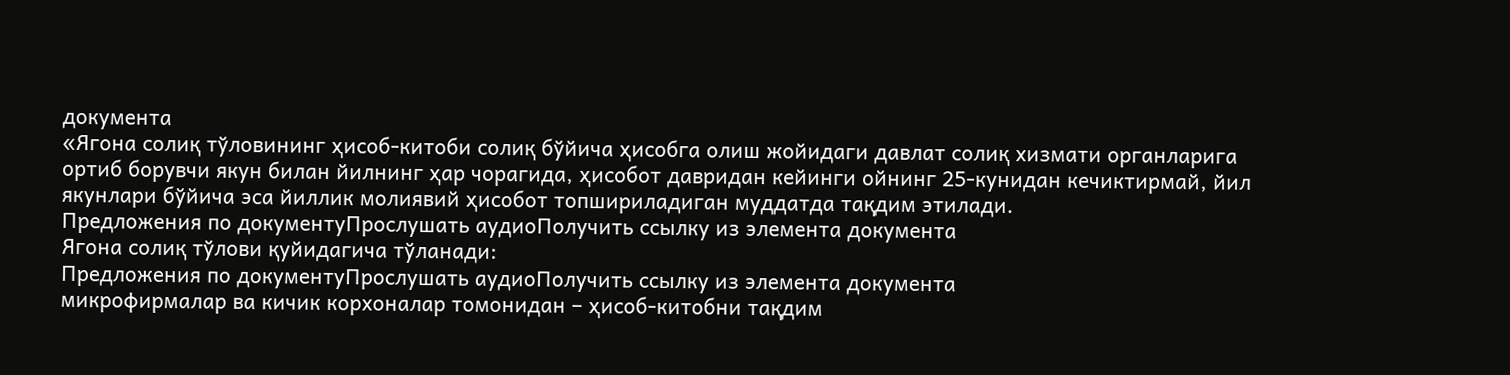документа
«Ягона солиқ тўловининг ҳисоб-китоби солиқ бўйича ҳисобга олиш жойидаги давлат солиқ хизмати органларига ортиб борувчи якун билан йилнинг ҳар чорагида, ҳисобот давридан кейинги ойнинг 25-кунидан кечиктирмай, йил якунлари бўйича эса йиллик молиявий ҳисобот топшириладиган муддатда тақдим этилади.
Предложения по документуПрослушать аудиоПолучить ссылку из элемента документа
Ягона солиқ тўлови қуйидагича тўланади:
Предложения по документуПрослушать аудиоПолучить ссылку из элемента документа
микрофирмалар ва кичик корхоналар томонидан – ҳисоб-китобни тақдим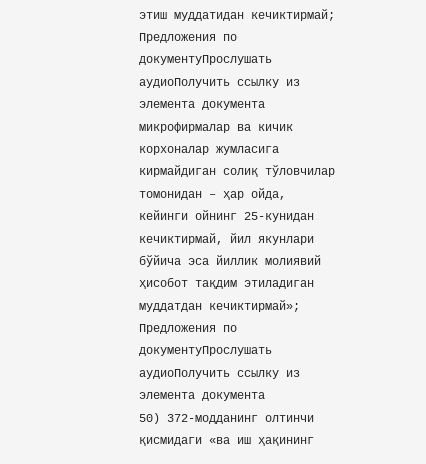этиш муддатидан кечиктирмай;
Предложения по документуПрослушать аудиоПолучить ссылку из элемента документа
микрофирмалар ва кичик корхоналар жумласига кирмайдиган солиқ тўловчилар томонидан – ҳар ойда, кейинги ойнинг 25-кунидан кечиктирмай, йил якунлари бўйича эса йиллик молиявий ҳисобот тақдим этиладиган муддатдан кечиктирмай»;
Предложения по документуПрослушать аудиоПолучить ссылку из элемента документа
50) 372-модданинг олтинчи қисмидаги «ва иш ҳақининг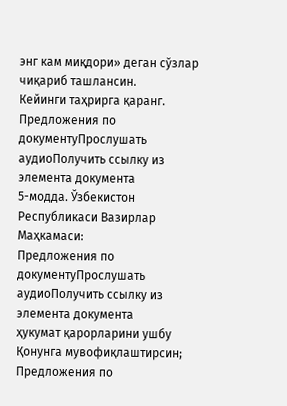энг кам миқдори» деган сўзлар чиқариб ташлансин.
Кейинги таҳрирга қаранг.
Предложения по документуПрослушать аудиоПолучить ссылку из элемента документа
5-модда. Ўзбекистон Республикаси Вазирлар Маҳкамаси:
Предложения по документуПрослушать аудиоПолучить ссылку из элемента документа
ҳукумат қарорларини ушбу Қонунга мувофиқлаштирсин;
Предложения по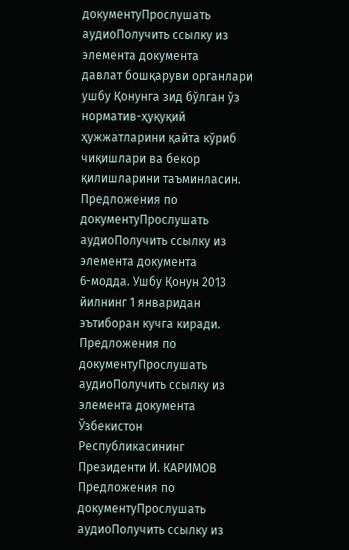документуПрослушать аудиоПолучить ссылку из элемента документа
давлат бошқаруви органлари ушбу Қонунга зид бўлган ўз норматив-ҳуқуқий ҳужжатларини қайта кўриб чиқишлари ва бекор қилишларини таъминласин.
Предложения по документуПрослушать аудиоПолучить ссылку из элемента документа
6-модда. Ушбу Қонун 2013 йилнинг 1 январидан эътиборан кучга киради.
Предложения по документуПрослушать аудиоПолучить ссылку из элемента документа
Ўзбекистон Республикасининг Президенти И. КАРИМОВ
Предложения по документуПрослушать аудиоПолучить ссылку из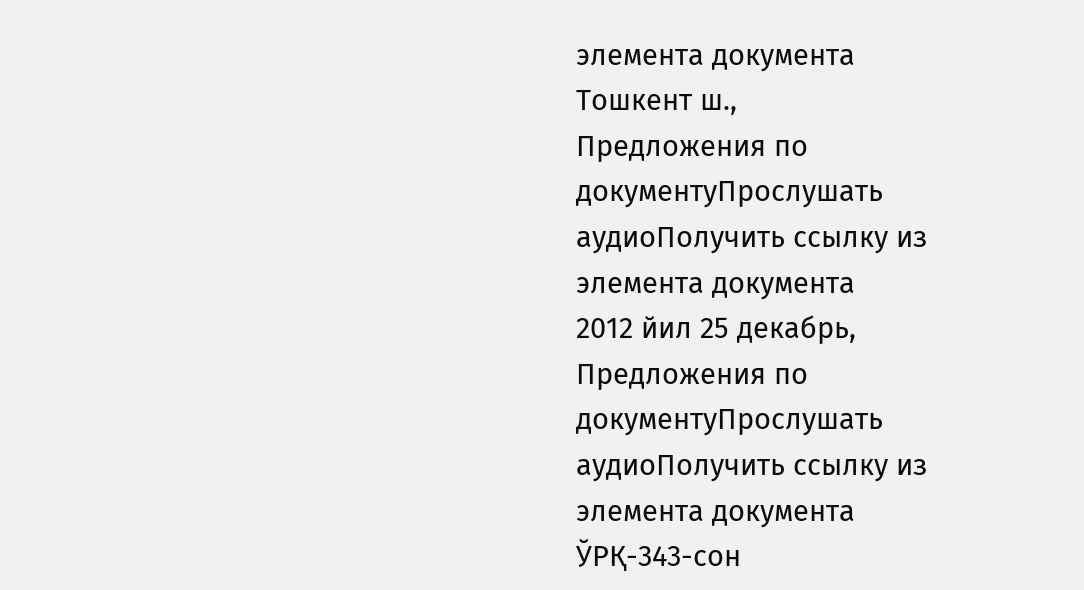элемента документа
Тошкент ш.,
Предложения по документуПрослушать аудиоПолучить ссылку из элемента документа
2012 йил 25 декабрь,
Предложения по документуПрослушать аудиоПолучить ссылку из элемента документа
ЎРҚ-343-сон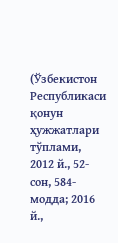(Ўзбекистон Республикаси қонун ҳужжатлари тўплами, 2012 й., 52-сон, 584-модда; 2016 й.,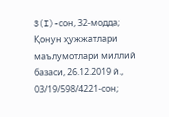3(I)-сон, 32-модда; Қонун ҳужжатлари маълумотлари миллий базаси, 26.12.2019 й., 03/19/598/4221-сон;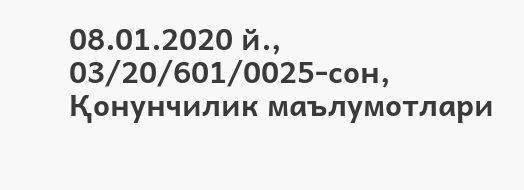08.01.2020 й., 03/20/601/0025-сон, Қонунчилик маълумотлари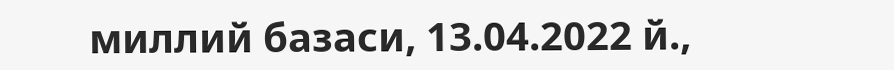миллий базаси, 13.04.2022 й.,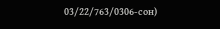03/22/763/0306-сон)